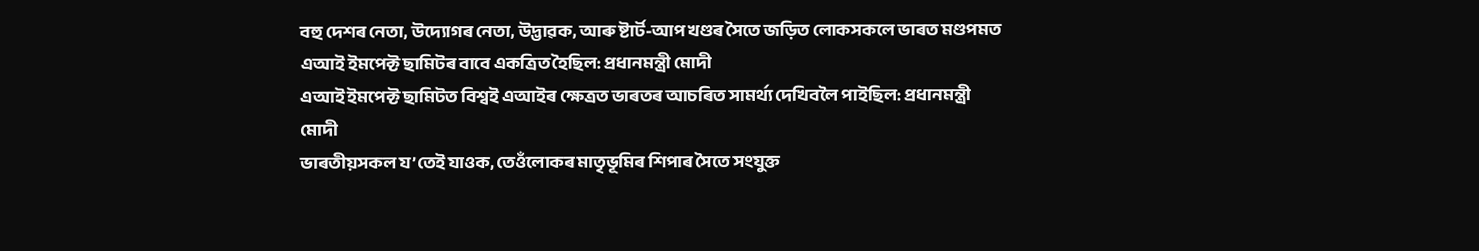বহু দেশৰ নেতা, উদ্যোগৰ নেতা, উদ্ভাৱক, আৰু ষ্টাৰ্ট-আপ খণ্ডৰ সৈতে জড়িত লোকসকলে ভাৰত মণ্ডপমত এআই ইমপেক্ট ছামিটৰ বাবে একত্ৰিত হৈছিল: প্ৰধানমন্ত্ৰী মোদী
এআই ইমপেক্ট ছামিটত বিশ্বই এআইৰ ক্ষেত্ৰত ভাৰতৰ আচৰিত সামৰ্থ্য দেখিবলৈ পাইছিল: প্ৰধানমন্ত্ৰী মোদী
ভাৰতীয়সকল য’তেই যাওক, তেওঁলোকৰ মাতৃভূমিৰ শিপাৰ সৈতে সংযুক্ত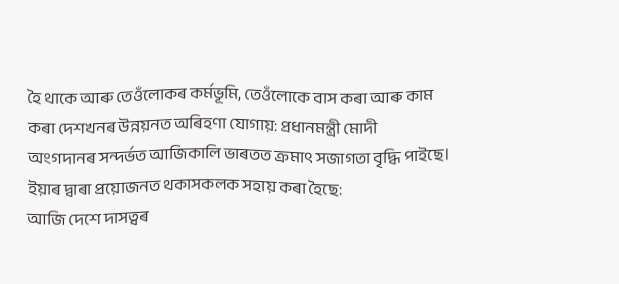হৈ থাকে আৰু তেওঁলোকৰ কৰ্মভূমি, তেওঁলোকে বাস কৰা আৰু কাম কৰা দেশখনৰ উন্নয়নত অৰিহণা যোগায়: প্ৰধানমন্ত্ৰী মোদী
অংগদানৰ সন্দৰ্ভত আজিকালি ভাৰতত ক্ৰমাৎ সজাগতা বৃদ্ধি পাইছে। ইয়াৰ দ্বাৰা প্ৰয়োজনত থকাসকলক সহায় কৰা হৈছে:
আজি দেশে দাসত্বৰ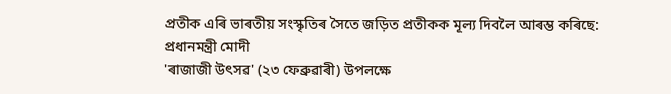প্ৰতীক এৰি ভাৰতীয় সংস্কৃতিৰ সৈতে জড়িত প্ৰতীকক মূল্য দিবলৈ আৰম্ভ কৰিছে: প্ৰধানমন্ত্ৰী মোদী
'ৰাজাজী উৎসৱ' (২৩ ফেব্ৰুৱাৰী) উপলক্ষে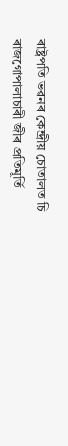ৰাষ্ট্ৰপতি ভৱনৰ কেন্দ্ৰীয় চোতালত চি ৰাজগোপালাচাৰী জীৰ প্ৰতিমূৰ্তি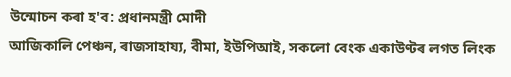উন্মোচন কৰা হ'ব: প্ৰধানমন্ত্ৰী মোদী
আজিকালি পেঞ্চন, ৰাজসাহায্য, বীমা, ইউপিআই, সকলো বেংক একাউণ্টৰ লগত লিংক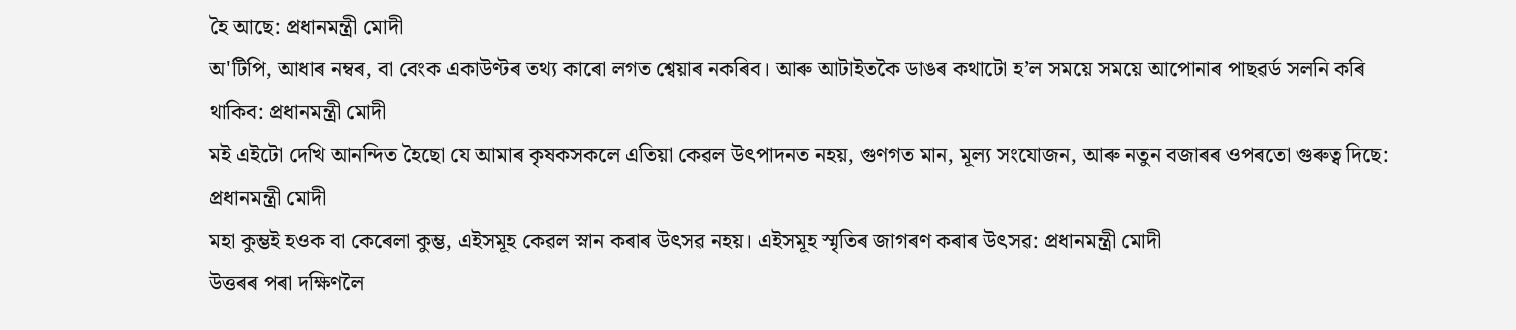হৈ আছে: প্ৰধানমন্ত্ৰী মোদী
অ'টিপি, আধাৰ নম্বৰ, বা বেংক একাউণ্টৰ তথ্য কাৰো লগত শ্বেয়াৰ নকৰিব। আৰু আটাইতকৈ ডাঙৰ কথাটো হ’ল সময়ে সময়ে আপোনাৰ পাছৱৰ্ড সলনি কৰি থাকিব: প্ৰধানমন্ত্ৰী মোদী
মই এইটো দেখি আনন্দিত হৈছো যে আমাৰ কৃষকসকলে এতিয়া কেৱল উৎপাদনত নহয়, গুণগত মান, মূল্য সংযোজন, আৰু নতুন বজাৰৰ ওপৰতো গুৰুত্ব দিছে: প্ৰধানমন্ত্ৰী মোদী
মহা কুম্ভই হওক বা কেৰেলা কুম্ভ, এইসমূহ কেৱল স্নান কৰাৰ উৎসৱ নহয়। এইসমূহ স্মৃতিৰ জাগৰণ কৰাৰ উৎসৱ: প্ৰধানমন্ত্ৰী মোদী
উত্তৰৰ পৰা দক্ষিণলৈ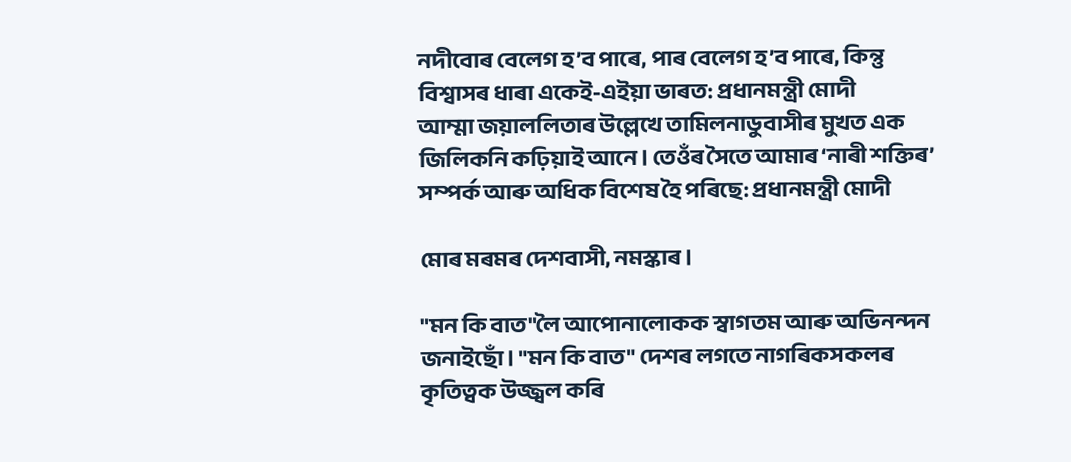নদীবোৰ বেলেগ হ’ব পাৰে, পাৰ বেলেগ হ’ব পাৰে, কিন্তু বিশ্বাসৰ ধাৰা একেই-এইয়া ভাৰত: প্ৰধানমন্ত্ৰী মোদী
আম্মা জয়াললিতাৰ উল্লেখে তামিলনাডুবাসীৰ মুখত এক জিলিকনি কঢ়িয়াই আনে। তেওঁৰ সৈতে আমাৰ ‘নাৰী শক্তিৰ’ সম্পৰ্ক আৰু অধিক বিশেষ হৈ পৰিছে: প্ৰধানমন্ত্ৰী মোদী

মোৰ মৰমৰ দেশবাসী, নমস্কাৰ।

"মন কি বাত"লৈ আপোনালোকক স্বাগতম আৰু অভিনন্দন জনাইছোঁ। "মন কি বাত" দেশৰ লগতে নাগৰিকসকলৰ কৃতিত্বক উজ্জ্বল কৰি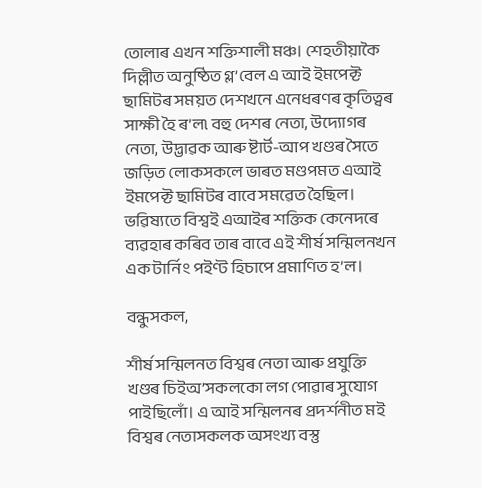তোলাৰ এখন শক্তিশালী মঞ্চ। শেহতীয়াকৈ দিল্লীত অনুষ্ঠিত গ্ল’বেল এ আই ইমপেক্ট ছামিটৰ সময়ত দেশখনে এনেধৰণৰ কৃতিত্বৰ সাক্ষী হৈ ৰ’ল৷ বহু দেশৰ নেতা, উদ্যোগৰ নেতা, উদ্ভাৱক আৰু ষ্টাৰ্ট-আপ খণ্ডৰ সৈতে জড়িত লোকসকলে ভাৰত মণ্ডপমত এআই ইমপেক্ট ছামিটৰ বাবে সমৱেত হৈছিল। ভৱিষ্যতে বিশ্বই এআইৰ শক্তিক কেনেদৰে ব্যৱহাৰ কৰিব তাৰ বাবে এই শীৰ্ষ সন্মিলনখন এক টাৰ্নিং পইণ্ট হিচাপে প্ৰমাণিত হ’ল।

বন্ধুসকল,

শীৰ্ষ সন্মিলনত বিশ্বৰ নেতা আৰু প্ৰযুক্তি খণ্ডৰ চিইঅ’সকলকো লগ পোৱাৰ সুযোগ পাইছিলোঁ। এ আই সন্মিলনৰ প্ৰদৰ্শনীত মই বিশ্বৰ নেতাসকলক অসংখ্য বস্তু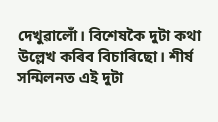দেখুৱালোঁ। বিশেষকৈ দুটা কথা উল্লেখ কৰিব বিচাৰিছো। শীৰ্ষ সন্মিলনত এই দুটা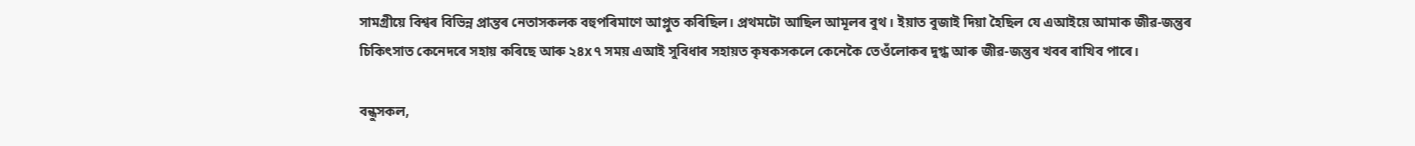সামগ্ৰীয়ে বিশ্বৰ বিভিন্ন প্ৰান্তৰ নেতাসকলক বহুপৰিমাণে আপ্লুত কৰিছিল। প্ৰথমটো আছিল আমূলৰ বুথ। ইয়াত বুজাই দিয়া হৈছিল যে এআইয়ে আমাক জীৱ-জন্তুৰ চিকিৎসাত কেনেদৰে সহায় কৰিছে আৰু ২৪x৭ সময় এআই সুবিধাৰ সহায়ত কৃষকসকলে কেনেকৈ তেওঁলোকৰ দুগ্ধ আৰু জীৱ-জন্তুৰ খবৰ ৰাখিব পাৰে।

বন্ধুসকল,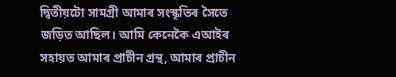দ্বিতীয়টো সামগ্ৰী আমাৰ সংস্কৃতিৰ সৈতে জড়িত আছিল। আমি কেনেকৈ এআইৰ সহায়ত আমাৰ প্ৰাচীন গ্ৰন্থ, আমাৰ প্ৰাচীন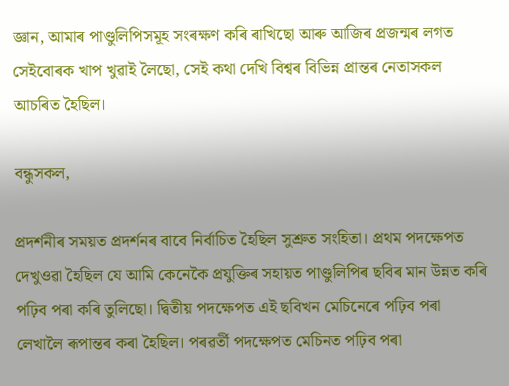জ্ঞান, আমাৰ পাণ্ডুলিপিসমূহ সংৰক্ষণ কৰি ৰাখিছো আৰু আজিৰ প্ৰজন্মৰ লগত সেইবোৰক খাপ খুৱাই লৈছো, সেই কথা দেখি বিশ্বৰ বিভিন্ন প্ৰান্তৰ নেতাসকল আচৰিত হৈছিল।

বন্ধুসকল,

প্ৰদৰ্শনীৰ সময়ত প্ৰদৰ্শনৰ বাবে নিৰ্বাচিত হৈছিল সুশ্ৰুত সংহিতা। প্ৰথম পদক্ষেপত দেখুওৱা হৈছিল যে আমি কেনেকৈ প্ৰযুক্তিৰ সহায়ত পাণ্ডুলিপিৰ ছবিৰ মান উন্নত কৰি পঢ়িব পৰা কৰি তুলিছো। দ্বিতীয় পদক্ষেপত এই ছবিখন মেচিনেৰে পঢ়িব পৰা লেখালৈ ৰূপান্তৰ কৰা হৈছিল। পৰৱৰ্তী পদক্ষেপত মেচিনত পঢ়িব পৰা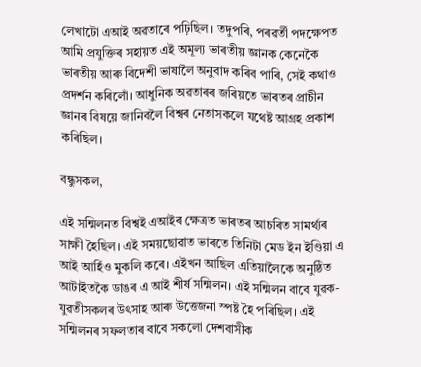লেখাটো এআই অৱতাৰে পঢ়িছিল। তদুপৰি, পৰৱৰ্তী পদক্ষেপত আমি প্ৰযুক্তিৰ সহায়ত এই অমূল্য ভাৰতীয় জ্ঞানক কেনেকৈ ভাৰতীয় আৰু বিদেশী ভাষালৈ অনুবাদ কৰিব পাৰি, সেই কথাও প্ৰদৰ্শন কৰিলোঁ। আধুনিক অৱতাৰৰ জৰিয়তে ভাৰতৰ প্ৰাচীন জ্ঞানৰ বিষয়ে জানিবলৈ বিশ্বৰ নেতাসকলে যথেষ্ট আগ্ৰহ প্ৰকাশ কৰিছিল।

বন্ধুসকল,

এই সন্মিলনত বিশ্বই এআইৰ ক্ষেত্ৰত ভাৰতৰ আচৰিত সামৰ্থ্যৰ সাক্ষী হৈছিল। এই সময়ছোৱাত ভাৰতে তিনিটা মেড ইন ইণ্ডিয়া এ আই আৰ্হিও মুকলি কৰে। এইখন আছিল এতিয়ালৈকে অনুষ্ঠিত আটাইতকৈ ডাঙৰ এ আই শীৰ্ষ সন্মিলন। এই সন্মিলন বাবে যুৱক-যুৱতীসকলৰ উৎসাহ আৰু উত্তেজনা স্পষ্ট হৈ পৰিছিল। এই সন্মিলনৰ সফলতাৰ বাবে সকলো দেশবাসীক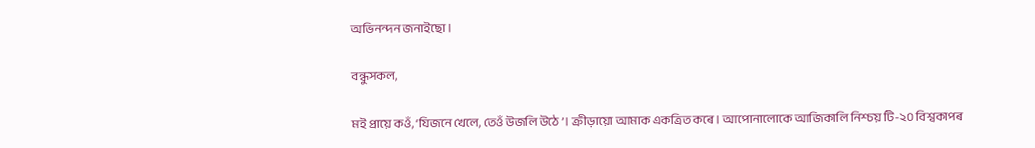অভিনন্দন জনাইছো।

বন্ধুসকল,

মই প্ৰায়ে কওঁ, ‘যিজনে খেলে, তেওঁ উজলি উঠে’। ক্ৰীড়ায়ো আমাক একত্ৰিত কৰে। আপোনালোকে আজিকালি নিশ্চয় টি-২০ বিশ্বকাপৰ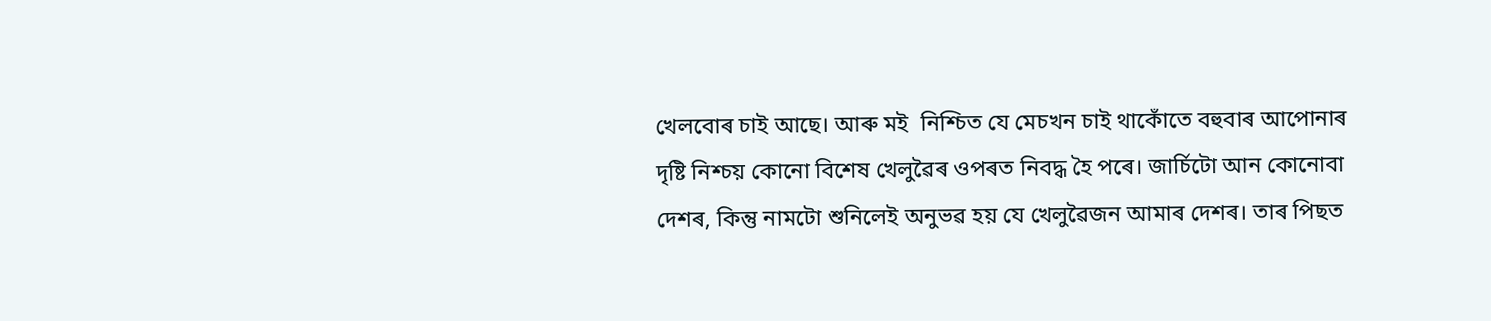খেলবোৰ চাই আছে। আৰু মই  নিশ্চিত যে মেচখন চাই থাকোঁতে বহুবাৰ আপোনাৰ দৃষ্টি নিশ্চয় কোনো বিশেষ খেলুৱৈৰ ওপৰত নিবদ্ধ হৈ পৰে। জাৰ্চিটো আন কোনোবা দেশৰ, কিন্তু নামটো শুনিলেই অনুভৱ হয় যে খেলুৱৈজন আমাৰ দেশৰ। তাৰ পিছত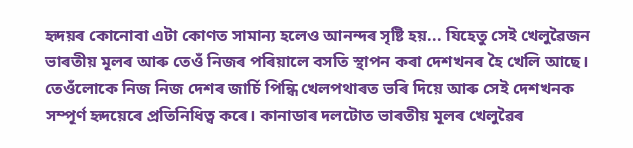হৃদয়ৰ কোনোবা এটা কোণত সামান্য হলেও আনন্দৰ সৃষ্টি হয়... যিহেতু সেই খেলুৱৈজন ভাৰতীয় মূলৰ আৰু তেওঁ নিজৰ পৰিয়ালে বসতি স্থাপন কৰা দেশখনৰ হৈ খেলি আছে। তেওঁলোকে নিজ নিজ দেশৰ জাৰ্চি পিন্ধি খেলপথাৰত ভৰি দিয়ে আৰু সেই দেশখনক সম্পূৰ্ণ হৃদয়েৰে প্ৰতিনিধিত্ব কৰে। কানাডাৰ দলটোত ভাৰতীয় মূলৰ খেলুৱৈৰ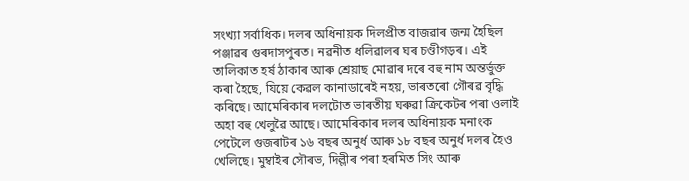সংখ্যা সৰ্বাধিক। দলৰ অধিনায়ক দিলপ্ৰীত বাজৱাৰ জন্ম হৈছিল পঞ্জাৱৰ গুৰদাসপুৰত। নৱনীত ধলিৱালৰ ঘৰ চণ্ডীগড়ৰ। এই তালিকাত হৰ্ষ ঠাকাৰ আৰু শ্ৰেয়াছ মোৱাৰ দৰে বহু নাম অন্তৰ্ভুক্ত কৰা হৈছে, যিয়ে কেৱল কানাডাৰেই নহয়, ভাৰতৰো গৌৰৱ বৃদ্ধি কৰিছে। আমেৰিকাৰ দলটোত ভাৰতীয় ঘৰুৱা ক্ৰিকেটৰ পৰা ওলাই অহা বহু খেলুৱৈ আছে। আমেৰিকাৰ দলৰ অধিনায়ক মনাংক পেটেলে গুজৰাটৰ ১৬ বছৰ অনুৰ্ধ আৰু ১৮ বছৰ অনুৰ্ধ দলৰ হৈও খেলিছে। মুম্বাইৰ সৌৰভ, দিল্লীৰ পৰা হৰমিত সিং আৰু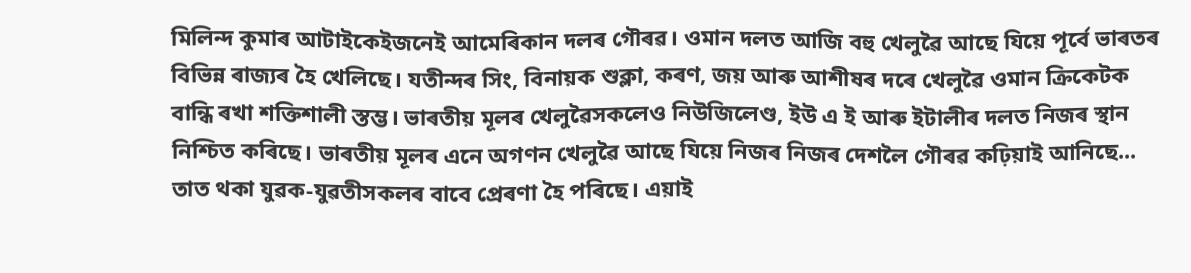মিলিন্দ কুমাৰ আটাইকেইজনেই আমেৰিকান দলৰ গৌৰৱ। ওমান দলত আজি বহু খেলুৱৈ আছে যিয়ে পূৰ্বে ভাৰতৰ বিভিন্ন ৰাজ্যৰ হৈ খেলিছে। যতীন্দৰ সিং, বিনায়ক শুক্লা, কৰণ, জয় আৰু আশীষৰ দৰে খেলুৱৈ ওমান ক্ৰিকেটক বান্ধি ৰখা শক্তিশালী স্তম্ভ। ভাৰতীয় মূলৰ খেলুৱৈসকলেও নিউজিলেণ্ড, ইউ এ ই আৰু ইটালীৰ দলত নিজৰ স্থান নিশ্চিত কৰিছে। ভাৰতীয় মূলৰ এনে অগণন খেলুৱৈ আছে যিয়ে নিজৰ নিজৰ দেশলৈ গৌৰৱ কঢ়িয়াই আনিছে... তাত থকা যুৱক-যুৱতীসকলৰ বাবে প্ৰেৰণা হৈ পৰিছে। এয়াই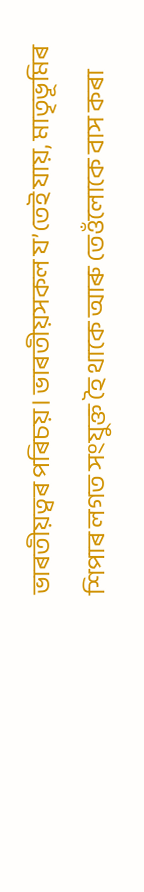ভাৰতীয়ত্বৰ পৰিচয়। ভাৰতীয়সকল য’তেই যায়, মাতৃভূমিৰ শিপাৰ লগত সংযুক্ত হৈ থাকে আৰু তেওঁলোকে বাস কৰা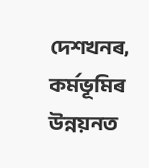দেশখনৰ, কৰ্মভূমিৰ উন্নয়নত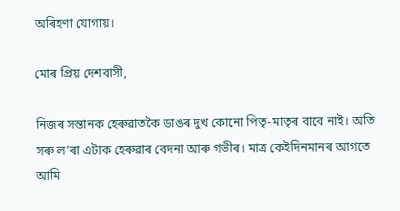অৰিহণা যোগায়।

মোৰ প্ৰিয় দেশবাসী,

নিজৰ সন্তানক হেৰুৱাতকৈ ডাঙৰ দুখ কোনো পিতৃ-মাতৃৰ বাবে নাই। অতি সৰু ল’ৰা এটাক হেৰুৱাৰ বেদনা আৰু গভীৰ। মাত্ৰ কেইদিনমানৰ আগতে আমি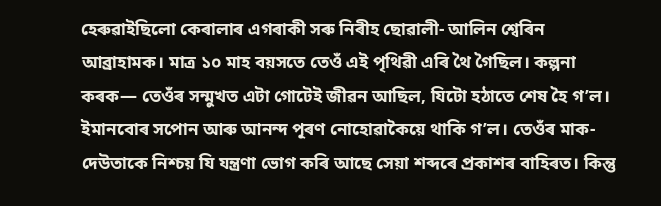হেৰুৱাইছিলো কেৰালাৰ এগৰাকী সৰু নিৰীহ ছোৱালী- আলিন শ্বেৰিন আব্ৰাহামক। মাত্ৰ ১০ মাহ বয়সতে তেওঁ এই পৃথিৱী এৰি থৈ গৈছিল। কল্পনা কৰক— তেওঁৰ সন্মুখত এটা গোটেই জীৱন আছিল, যিটো হঠাতে শেষ হৈ গ’ল। ইমানবোৰ সপোন আৰু আনন্দ পূৰণ নোহোৱাকৈয়ে থাকি গ’ল। তেওঁৰ মাক-দেউতাকে নিশ্চয় যি যন্ত্ৰণা ভোগ কৰি আছে সেয়া শব্দৰে প্ৰকাশৰ বাহিৰত। কিন্তু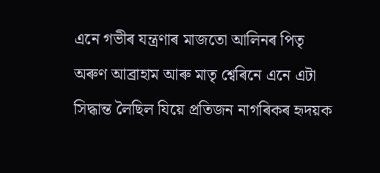এনে গভীৰ যন্ত্ৰণাৰ মাজতো আলিনৰ পিতৃ অৰুণ আব্ৰাহাম আৰু মাতৃ শ্বেৰিনে এনে এটা সিদ্ধান্ত লৈছিল যিয়ে প্ৰতিজন নাগৰিকৰ হৃদয়ক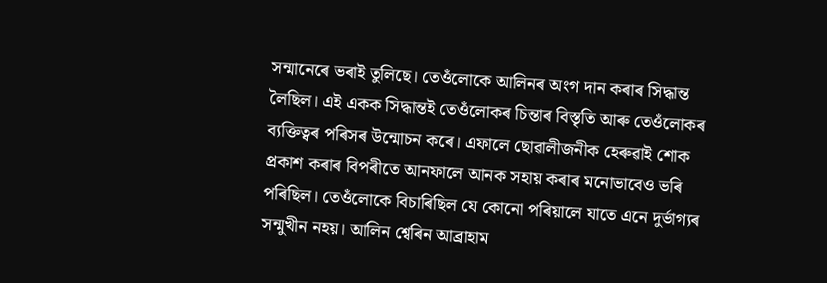সন্মানেৰে ভৰাই তুলিছে। তেওঁলোকে আলিনৰ অংগ দান কৰাৰ সিদ্ধান্ত লৈছিল। এই একক সিদ্ধান্তই তেওঁলোকৰ চিন্তাৰ বিস্তৃতি আৰু তেওঁলোকৰ ব্যক্তিত্বৰ পৰিসৰ উন্মোচন কৰে। এফালে ছোৱালীজনীক হেৰুৱাই শোক প্ৰকাশ কৰাৰ বিপৰীতে আনফালে আনক সহায় কৰাৰ মনোভাবেও ভৰি পৰিছিল। তেওঁলোকে বিচাৰিছিল যে কোনো পৰিয়ালে যাতে এনে দুৰ্ভাগ্যৰ সন্মুখীন নহয়। আলিন শ্বেৰিন আব্ৰাহাম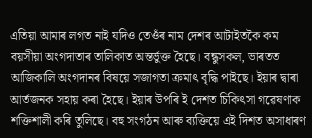এতিয়া আমাৰ লগত নাই যদিও তেওঁৰ নাম দেশৰ আটাইতকৈ কম বয়সীয়া অংগদাতাৰ তালিকাত অন্তৰ্ভুক্ত হৈছে। বন্ধুসকল, ভাৰতত আজিকালি অংগদানৰ বিষয়ে সজাগতা ক্ৰমাৎ বৃদ্ধি পাইছে। ইয়াৰ দ্বাৰা আৰ্তজনক সহায় কৰা হৈছে। ইয়াৰ উপৰি ই দেশত চিকিৎসা গৱেষণাক শক্তিশালী কৰি তুলিছে। বহু সংগঠন আৰু ব্যক্তিয়ে এই দিশত অসাধাৰণ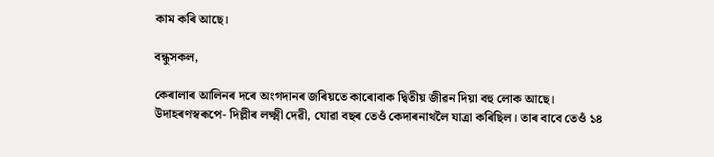কাম কৰি আছে।

বন্ধুসকল,

কেৰালাৰ আলিনৰ দৰে অংগদানৰ জৰিয়তে কাৰোবাক দ্বিতীয় জীৱন দিয়া বহু লোক আছে। উদাহৰণস্বৰূপে- দিল্লীৰ লক্ষ্মী দেৱী, যোৱা বছৰ তেওঁ কেদাৰনাথলৈ যাত্ৰা কৰিছিল। তাৰ বাবে তেওঁ ১৪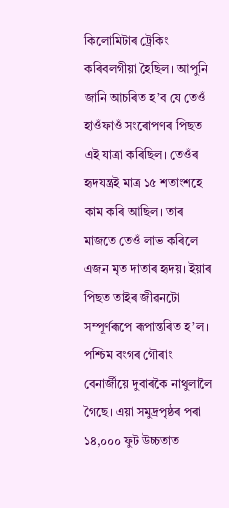কিলোমিটাৰ ট্ৰেকিং কৰিবলগীয়া হৈছিল। আপুনি জানি আচৰিত হ’ব যে তেওঁ হাওঁফাওঁ সংৰোপণৰ পিছত এই যাত্ৰা কৰিছিল। তেওঁৰ হৃদযন্ত্ৰই মাত্ৰ ১৫ শতাংশহে কাম কৰি আছিল। তাৰ মাজতে তেওঁ লাভ কৰিলে এজন মৃত দাতাৰ হৃদয়। ইয়াৰ পিছত তাইৰ জীৱনটো সম্পূৰ্ণৰূপে ৰূপান্তৰিত হ’ল। পশ্চিম বংগৰ গৌৰাং বেনাৰ্জীয়ে দুবাৰকৈ নাথুলালৈ গৈছে। এয়া সমুদ্ৰপৃষ্ঠৰ পৰা ১৪,০০০ ফুট উচ্চতাত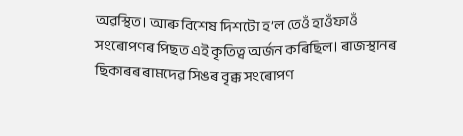অৱস্থিত। আৰু বিশেষ দিশটো হ’ল তেওঁ হাওঁফাওঁ সংৰোপণৰ পিছত এই কৃতিত্ব অৰ্জন কৰিছিল। ৰাজস্থানৰ ছিকাৰৰ ৰামদেৱ সিঙৰ বৃক্ক সংৰোপণ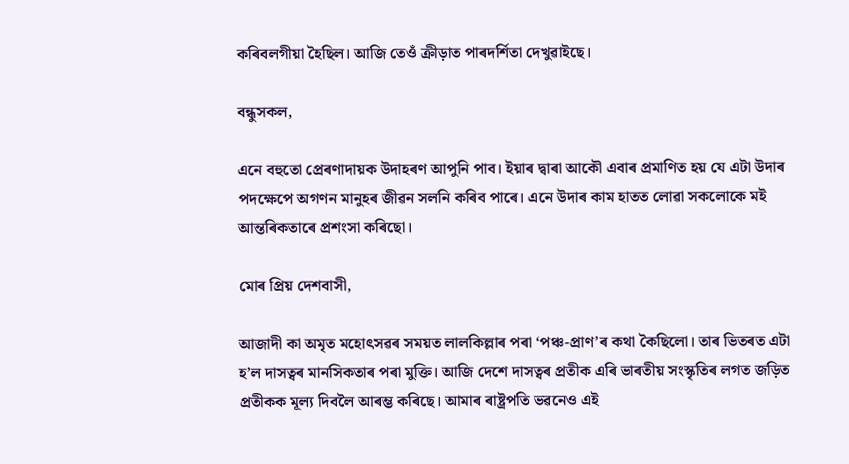কৰিবলগীয়া হৈছিল। আজি তেওঁ ক্ৰীড়াত পাৰদৰ্শিতা দেখুৱাইছে।

বন্ধুসকল,

এনে বহুতো প্ৰেৰণাদায়ক উদাহৰণ আপুনি পাব। ইয়াৰ দ্বাৰা আকৌ এবাৰ প্ৰমাণিত হয় যে এটা উদাৰ পদক্ষেপে অগণন মানুহৰ জীৱন সলনি কৰিব পাৰে। এনে উদাৰ কাম হাতত লোৱা সকলোকে মই আন্তৰিকতাৰে প্ৰশংসা কৰিছো।

মোৰ প্ৰিয় দেশবাসী,

আজাদী কা অমৃত মহোৎসৱৰ সময়ত লালকিল্লাৰ পৰা ‘পঞ্চ-প্ৰাণ’ৰ কথা কৈছিলো। তাৰ ভিতৰত এটা হ’ল দাসত্বৰ মানসিকতাৰ পৰা মুক্তি। আজি দেশে দাসত্বৰ প্ৰতীক এৰি ভাৰতীয় সংস্কৃতিৰ লগত জড়িত প্ৰতীকক মূল্য দিবলৈ আৰম্ভ কৰিছে। আমাৰ ৰাষ্ট্ৰপতি ভৱনেও এই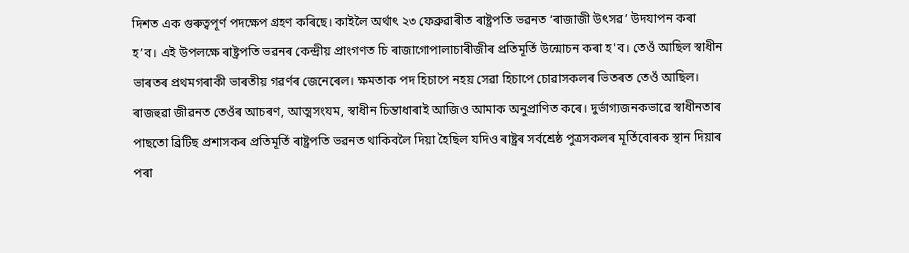দিশত এক গুৰুত্বপূৰ্ণ পদক্ষেপ গ্ৰহণ কৰিছে। কাইলৈ অৰ্থাৎ ২৩ ফেব্ৰুৱাৰীত ৰাষ্ট্ৰপতি ভৱনত ‘ৰাজাজী উৎসৱ’ উদযাপন কৰা হ’ব। এই উপলক্ষে ৰাষ্ট্ৰপতি ভৱনৰ কেন্দ্ৰীয় প্ৰাংগণত চি ৰাজাগোপালাচাৰীজীৰ প্ৰতিমূৰ্তি উন্মোচন কৰা হ'ব। তেওঁ আছিল স্বাধীন ভাৰতৰ প্ৰথমগৰাকী ভাৰতীয় গৱৰ্ণৰ জেনেৰেল। ক্ষমতাক পদ হিচাপে নহয় সেৱা হিচাপে চোৱাসকলৰ ভিতৰত তেওঁ আছিল। ৰাজহুৱা জীৱনত তেওঁৰ আচৰণ, আত্মসংযম, স্বাধীন চিন্তাধাৰাই আজিও আমাক অনুপ্ৰাণিত কৰে। দুৰ্ভাগ্যজনকভাৱে স্বাধীনতাৰ পাছতো ব্ৰিটিছ প্ৰশাসকৰ প্ৰতিমূৰ্তি ৰাষ্ট্ৰপতি ভৱনত থাকিবলৈ দিয়া হৈছিল যদিও ৰাষ্ট্ৰৰ সৰ্বশ্ৰেষ্ঠ পুত্ৰসকলৰ মূৰ্তিবোৰক স্থান দিয়াৰ পৰা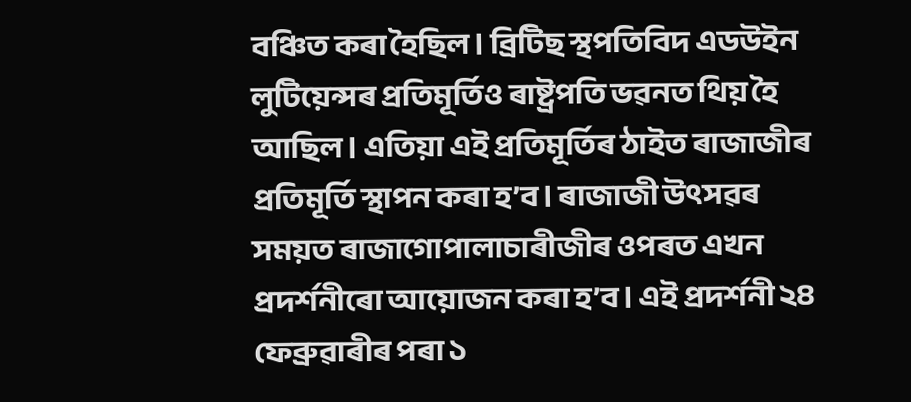বঞ্চিত কৰা হৈছিল। ব্ৰিটিছ স্থপতিবিদ এডউইন লুটিয়েন্সৰ প্ৰতিমূৰ্তিও ৰাষ্ট্ৰপতি ভৱনত থিয় হৈ আছিল। এতিয়া এই প্ৰতিমূৰ্তিৰ ঠাইত ৰাজাজীৰ প্ৰতিমূৰ্তি স্থাপন কৰা হ’ব। ৰাজাজী উৎসৱৰ সময়ত ৰাজাগোপালাচাৰীজীৰ ওপৰত এখন প্ৰদৰ্শনীৰো আয়োজন কৰা হ’ব। এই প্ৰদৰ্শনী ২৪ ফেব্ৰুৱাৰীৰ পৰা ১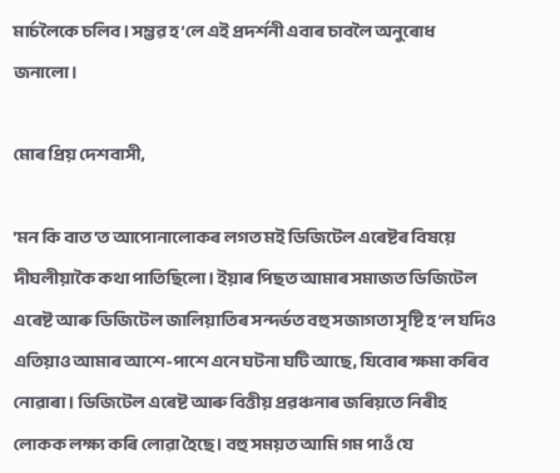মাৰ্চলৈকে চলিব। সম্ভৱ হ’লে এই প্ৰদৰ্শনী এবাৰ চাবলৈ অনুৰোধ জনালো।

মোৰ প্ৰিয় দেশবাসী,

'মন কি বাত'ত আপোনালোকৰ লগত মই ডিজিটেল এৰেষ্টৰ বিষয়ে দীঘলীয়াকৈ কথা পাতিছিলো। ইয়াৰ পিছত আমাৰ সমাজত ডিজিটেল এৰেষ্ট আৰু ডিজিটেল জালিয়াতিৰ সন্দৰ্ভত বহু সজাগতা সৃষ্টি হ’ল যদিও এতিয়াও আমাৰ আশে-পাশে এনে ঘটনা ঘটি আছে, যিবোৰ ক্ষমা কৰিব নোৱাৰা। ডিজিটেল এৰেষ্ট আৰু বিত্তীয় প্ৰৱঞ্চনাৰ জৰিয়তে নিৰীহ লোকক লক্ষ্য কৰি লোৱা হৈছে। বহু সময়ত আমি গম পাওঁ যে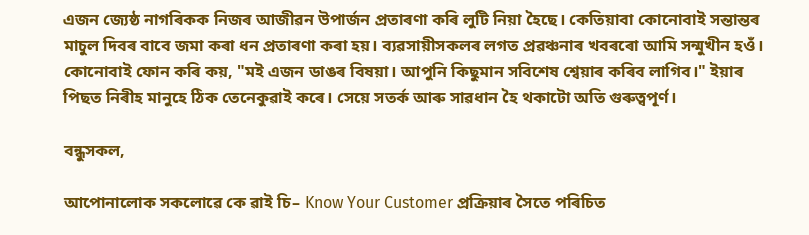এজন জ্যেষ্ঠ নাগৰিকক নিজৰ আজীৱন উপাৰ্জন প্ৰতাৰণা কৰি লুটি নিয়া হৈছে। কেতিয়াবা কোনোবাই সন্তান্তৰ মাচুল দিবৰ বাবে জমা কৰা ধন প্ৰতাৰণা কৰা হয়। ব্যৱসায়ীসকলৰ লগত প্ৰৱঞ্চনাৰ খবৰৰো আমি সন্মুখীন হওঁ। কোনোবাই ফোন কৰি কয়, "মই এজন ডাঙৰ বিষয়া। আপুনি কিছুমান সবিশেষ শ্বেয়াৰ কৰিব লাগিব।" ইয়াৰ পিছত নিৰীহ মানুহে ঠিক তেনেকুৱাই কৰে। সেয়ে সতৰ্ক আৰু সাৱধান হৈ থকাটো অতি গুৰুত্বপূৰ্ণ।

বন্ধুসকল,

আপোনালোক সকলোৱে কে ৱাই চি– Know Your Customer প্ৰক্ৰিয়াৰ সৈতে পৰিচিত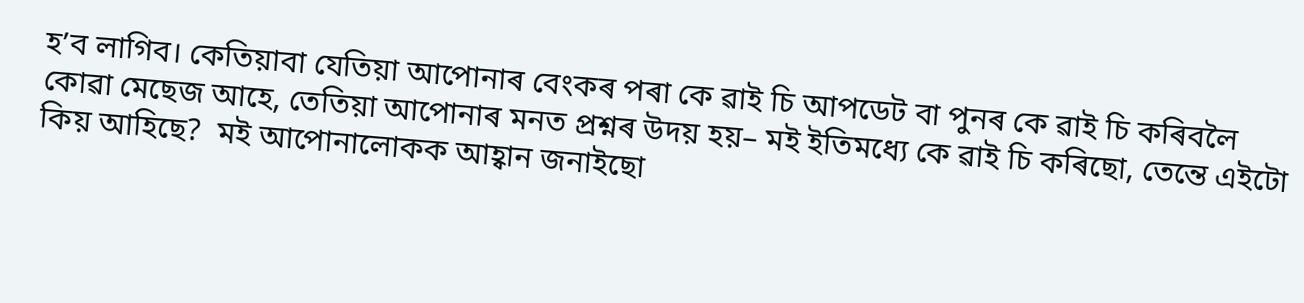হ’ব লাগিব। কেতিয়াবা যেতিয়া আপোনাৰ বেংকৰ পৰা কে ৱাই চি আপডেট বা পুনৰ কে ৱাই চি কৰিবলৈ কোৱা মেছেজ আহে, তেতিয়া আপোনাৰ মনত প্ৰশ্নৰ উদয় হয়– মই ইতিমধ্যে কে ৱাই চি কৰিছো, তেন্তে এইটো কিয় আহিছে?  মই আপোনালোকক আহ্বান জনাইছো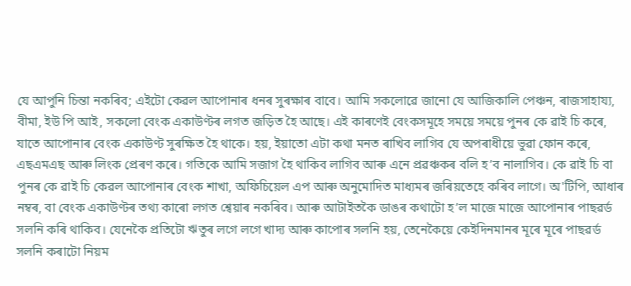যে আপুনি চিন্তা নকৰিব; এইটো কেৱল আপোনাৰ ধনৰ সুৰক্ষাৰ বাবে। আমি সকলোৱে জানো যে আজিকালি পেঞ্চন, ৰাজসাহায্য, বীমা, ইউ পি আই, সকলো বেংক একাউণ্টৰ লগত জড়িত হৈ আছে। এই কাৰণেই বেংকসমূহে সময়ে সময়ে পুনৰ কে ৱাই চি কৰে, যাতে আপোনাৰ বেংক একাউণ্ট সুৰক্ষিত হৈ থাকে। হয়, ইয়াতো এটা কথা মনত ৰাখিব লাগিব যে অপৰাধীয়ে ভুৱা ফোন কৰে, এছএমএছ আৰু লিংক প্ৰেৰণ কৰে। গতিকে আমি সজাগ হৈ থাকিব লাগিব আৰু এনে প্ৰৱঞ্চকৰ বলি হ’ব নালাগিব। কে ৱাই চি বা পুনৰ কে ৱাই চি কেৱল আপোনাৰ বেংক শাখা, অফিচিয়েল এপ আৰু অনুমোদিত মাধ্যমৰ জৰিয়তেহে কৰিব লাগে। অ'টিপি, আধাৰ নম্বৰ, বা বেংক একাউণ্টৰ তথ্য কাৰো লগত শ্বেয়াৰ নকৰিব। আৰু আটাইতকৈ ডাঙৰ কথাটো হ’ল মাজে মাজে আপোনাৰ পাছৱৰ্ড সলনি কৰি থাকিব। যেনেকৈ প্ৰতিটো ঋতুৰ লগে লগে খাদ্য আৰু কাপোৰ সলনি হয়, তেনেকৈয়ে কেইদিনমানৰ মূৰে মূৰে পাছৱৰ্ড সলনি কৰাটো নিয়ম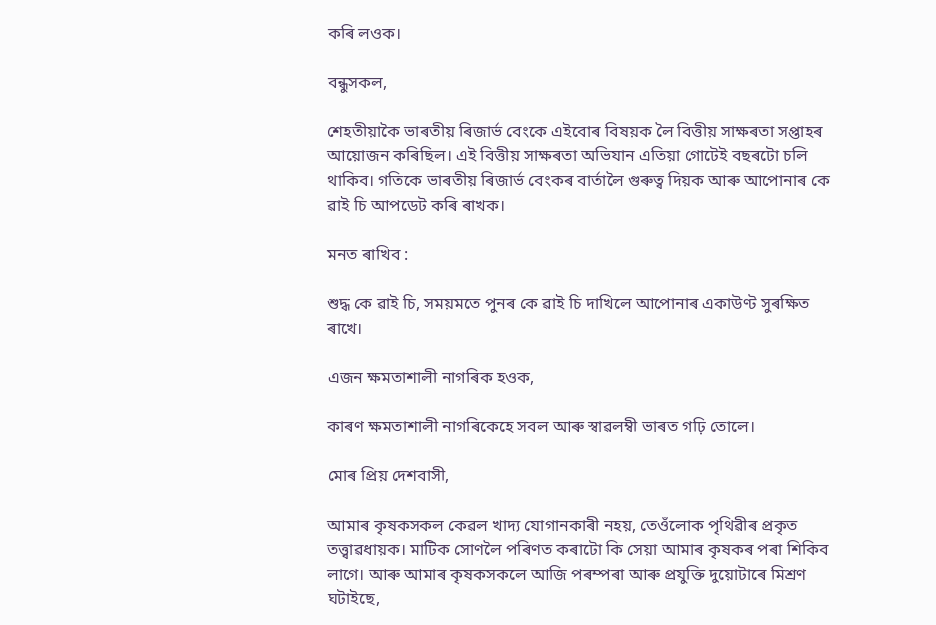কৰি লওক।

বন্ধুসকল,

শেহতীয়াকৈ ভাৰতীয় ৰিজাৰ্ভ বেংকে এইবোৰ বিষয়ক লৈ বিত্তীয় সাক্ষৰতা সপ্তাহৰ আয়োজন কৰিছিল। এই বিত্তীয় সাক্ষৰতা অভিযান এতিয়া গোটেই বছৰটো চলি থাকিব। গতিকে ভাৰতীয় ৰিজাৰ্ভ বেংকৰ বাৰ্তালৈ গুৰুত্ব দিয়ক আৰু আপোনাৰ কে ৱাই চি আপডেট কৰি ৰাখক।

মনত ৰাখিব :

শুদ্ধ কে ৱাই চি, সময়মতে পুনৰ কে ৱাই চি দাখিলে আপোনাৰ একাউণ্ট সুৰক্ষিত ৰাখে।

এজন ক্ষমতাশালী নাগৰিক হওক,

কাৰণ ক্ষমতাশালী নাগৰিকেহে সবল আৰু স্বাৱলম্বী ভাৰত গঢ়ি তোলে।

মোৰ প্ৰিয় দেশবাসী,

আমাৰ কৃষকসকল কেৱল খাদ্য যোগানকাৰী নহয়, তেওঁলোক পৃথিৱীৰ প্ৰকৃত তত্ত্বাৱধায়ক। মাটিক সোণলৈ পৰিণত কৰাটো কি সেয়া আমাৰ কৃষকৰ পৰা শিকিব লাগে। আৰু আমাৰ কৃষকসকলে আজি পৰম্পৰা আৰু প্ৰযুক্তি দুয়োটাৰে মিশ্ৰণ ঘটাইছে,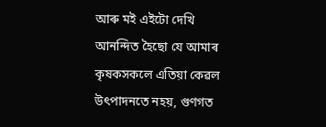আৰু মই এইটো দেখি আনন্দিত হৈছো যে আমাৰ কৃষকসকলে এতিয়া কেৱল উৎপাদনতে নহয়, গুণগত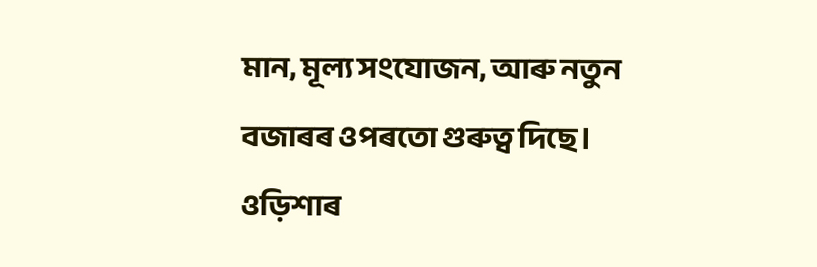মান, মূল্য সংযোজন, আৰু নতুন বজাৰৰ ওপৰতো গুৰুত্ব দিছে। ওড়িশাৰ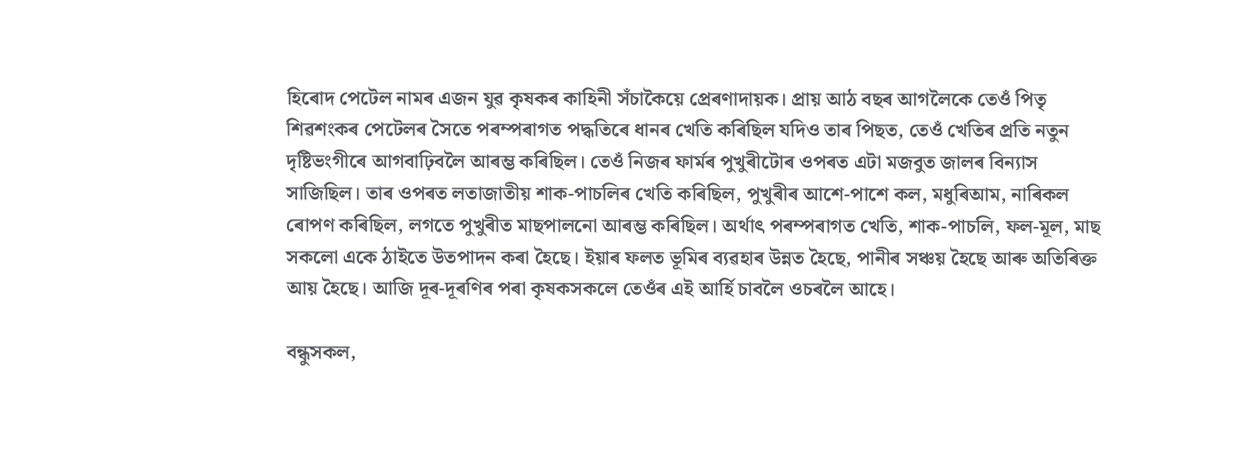হিৰোদ পেটেল নামৰ এজন যুৱ কৃষকৰ কাহিনী সঁচাকৈয়ে প্ৰেৰণাদায়ক। প্ৰায় আঠ বছৰ আগলৈকে তেওঁ পিতৃ শিৱশংকৰ পেটেলৰ সৈতে পৰম্পৰাগত পদ্ধতিৰে ধানৰ খেতি কৰিছিল যদিও তাৰ পিছত, তেওঁ খেতিৰ প্ৰতি নতুন দৃষ্টিভংগীৰে আগবাঢ়িবলৈ আৰম্ভ কৰিছিল। তেওঁ নিজৰ ফাৰ্মৰ পুখুৰীটোৰ ওপৰত এটা মজবুত জালৰ বিন্যাস সাজিছিল। তাৰ ওপৰত লতাজাতীয় শাক-পাচলিৰ খেতি কৰিছিল, পুখুৰীৰ আশে-পাশে কল, মধুৰিআম, নাৰিকল ৰোপণ কৰিছিল, লগতে পুখুৰীত মাছপালনো আৰম্ভ কৰিছিল। অৰ্থাৎ পৰম্পৰাগত খেতি, শাক-পাচলি, ফল-মূল, মাছ সকলো একে ঠাইতে উতপাদন কৰা হৈছে। ইয়াৰ ফলত ভূমিৰ ব্যৱহাৰ উন্নত হৈছে, পানীৰ সঞ্চয় হৈছে আৰু অতিৰিক্ত আয় হৈছে। আজি দূৰ-দূৰণিৰ পৰা কৃষকসকলে তেওঁৰ এই আৰ্হি চাবলৈ ওচৰলৈ আহে।

বন্ধুসকল,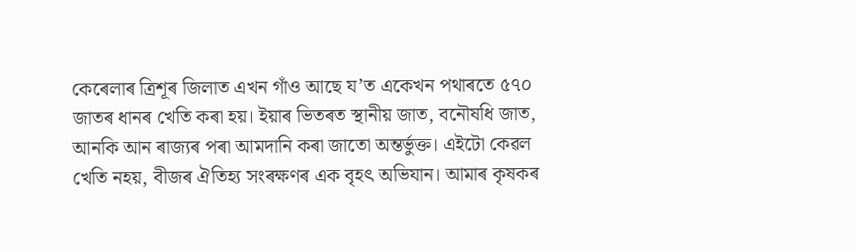কেৰেলাৰ ত্ৰিশূৰ জিলাত এখন গাঁও আছে য’ত একেখন পথাৰতে ৫৭০ জাতৰ ধানৰ খেতি কৰা হয়। ইয়াৰ ভিতৰত স্থানীয় জাত, বনৌষধি জাত, আনকি আন ৰাজ্যৰ পৰা আমদানি কৰা জাতো অন্তৰ্ভুক্ত। এইটো কেৱল খেতি নহয়, বীজৰ ঐতিহ্য সংৰক্ষণৰ এক বৃহৎ অভিযান। আমাৰ কৃষকৰ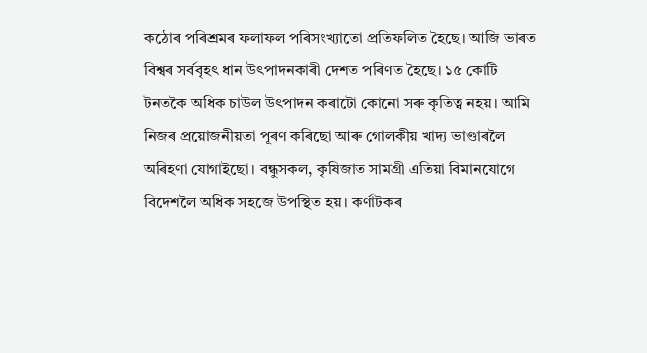কঠোৰ পৰিশ্ৰমৰ ফলাফল পৰিসংখ্যাতো প্ৰতিফলিত হৈছে। আজি ভাৰত বিশ্বৰ সৰ্ববৃহৎ ধান উৎপাদনকাৰী দেশত পৰিণত হৈছে। ১৫ কোটি টনতকৈ অধিক চাউল উৎপাদন কৰাটো কোনো সৰু কৃতিত্ব নহয়। আমি নিজৰ প্ৰয়োজনীয়তা পূৰণ কৰিছো আৰু গোলকীয় খাদ্য ভাণ্ডাৰলৈ অৰিহণা যোগাইছো। বন্ধুসকল, কৃষিজাত সামগ্ৰী এতিয়া বিমানযোগে বিদেশলৈ অধিক সহজে উপস্থিত হয়। কৰ্ণাটকৰ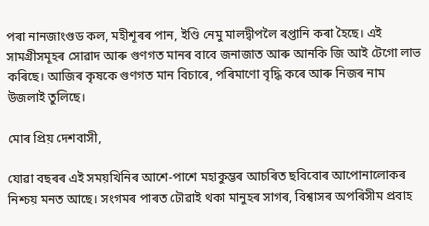পৰা নানজাংগুড কল, মহীশূৰৰ পান, ইণ্ডি নেমু মালদ্বীপলৈ ৰপ্তানি কৰা হৈছে। এই সামগ্ৰীসমূহৰ সোৱাদ আৰু গুণগত মানৰ বাবে জনাজাত আৰু আনকি জি আই টেগো লাভ কৰিছে। আজিৰ কৃষকে গুণগত মান বিচাৰে, পৰিমাণো বৃদ্ধি কৰে আৰু নিজৰ নাম উজলাই তুলিছে।

মোৰ প্ৰিয় দেশবাসী,

যোৱা বছৰৰ এই সময়খিনিৰ আশে-পাশে মহাকুম্ভৰ আচৰিত ছবিবোৰ আপোনালোকৰ নিশ্চয় মনত আছে। সংগমৰ পাৰত ঢৌৱাই থকা মানুহৰ সাগৰ, বিশ্বাসৰ অপৰিসীম প্ৰবাহ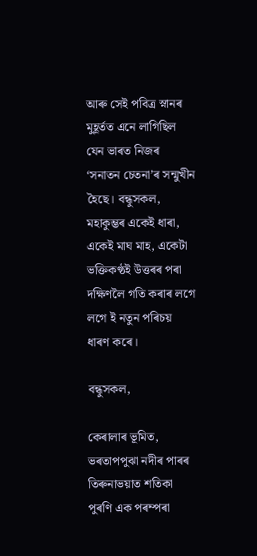আৰু সেই পবিত্ৰ স্নানৰ মুহূৰ্তত এনে লাগিছিল যেন ভাৰত নিজৰ ‘সনাতন চেতনা’ৰ সন্মুখীন হৈছে। বন্ধুসকল, মহাকুম্ভৰ একেই ধাৰা, একেই মাঘ মাহ, একেটা ভক্তিকণ্ঠই উত্তৰৰ পৰা দক্ষিণলৈ গতি কৰাৰ লগে লগে ই নতুন পৰিচয় ধাৰণ কৰে।

বন্ধুসকল,

কেৰালাৰ ভূমিত, ভৰতাপপুঝা নদীৰ পাৰৰ তিৰুনাভয়াত শতিকা পুৰণি এক পৰম্পৰা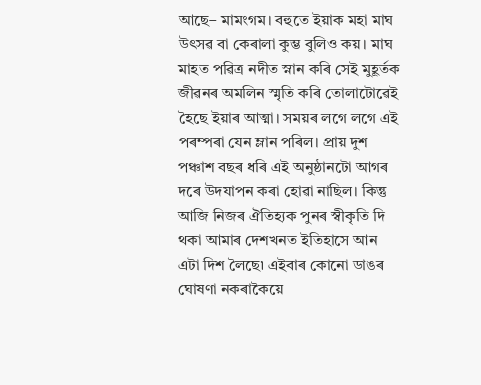আছে– মামংগম। বহুতে ইয়াক মহা মাঘ উৎসৱ বা কেৰালা কুম্ভ বুলিও কয়। মাঘ মাহত পৱিত্ৰ নদীত স্নান কৰি সেই মুহূৰ্তক জীৱনৰ অমলিন স্মৃতি কৰি তোলাটোৱেই হৈছে ইয়াৰ আত্মা। সময়ৰ লগে লগে এই পৰম্পৰা যেন ম্লান পৰিল। প্ৰায় দুশ পঞ্চাশ বছৰ ধৰি এই অনুষ্ঠানটো আগৰ দৰে উদযাপন কৰা হোৱা নাছিল। কিন্তু আজি নিজৰ ঐতিহ্যক পুনৰ স্বীকৃতি দি থকা আমাৰ দেশখনত ইতিহাসে আন এটা দিশ লৈছে৷ এইবাৰ কোনো ডাঙৰ ঘোষণা নকৰাকৈয়ে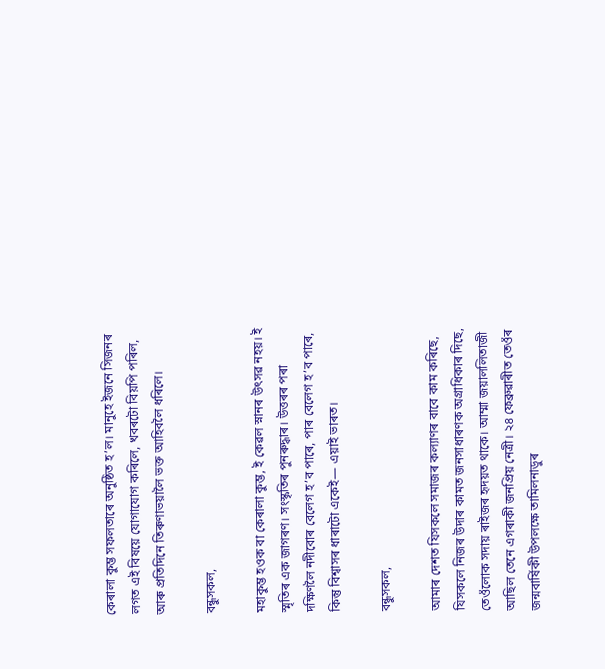কেৰালা কুম্ভ সফলতাৰে অনুষ্ঠিত হ’ল। মানুহে ইজনে সিজনৰ লগত এই বিষয়ে যোগাযোগ কৰিলে, খবৰটো বিয়পি পৰিল, আৰু প্ৰতিদিনে তিৰুণাভয়ালৈ ভক্ত আহিবলৈ ধৰিলে।

বন্ধুসকল,

মহাকুম্ভ হওক বা কেৰালা কুম্ভ, ই কেৱল স্নানৰ উৎসৱ নহয়। ই স্মৃতিৰ এক জাগৰণ। সংস্কৃতিৰ পুনৰুদ্ধাৰ। উত্তৰৰ পৰা দক্ষিণলৈ নদীবোৰ বেলেগ হ’ব পাৰে, পাৰ বেলেগ হ’ব পাৰে, কিন্তু বিশ্বাসৰ ধাৰাটো একেই— এয়াই ভাৰত।

বন্ধুসকল,

আমাৰ দেশত যিসকলে সমাজৰ কল্যাণৰ বাবে কাম কৰিছে, যিসকলে নিজৰ উদাৰ কামত জনসাধাৰণক অগ্ৰাধিকাৰ দিছে, তেওঁলোক সদায় ৰাইজৰ হৃদয়ত থাকে। আম্মা জয়াললিতাজী আছিল তেনে এগৰাকী জনপ্ৰিয় নেত্ৰী। ২৪ ফেব্ৰুৱাৰীত তেওঁৰ জন্মবাৰ্ষিকী উপলক্ষে তামিলনাডুৰ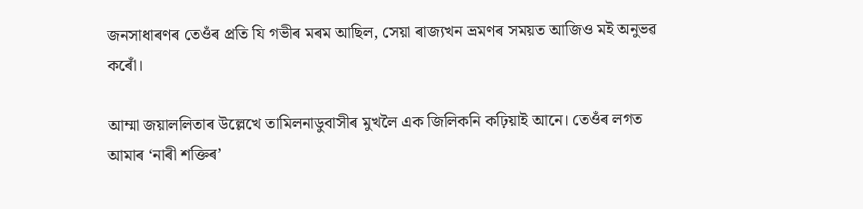জনসাধাৰণৰ তেওঁৰ প্ৰতি যি গভীৰ মৰম আছিল, সেয়া ৰাজ্যখন ভ্ৰমণৰ সময়ত আজিও মই অনুভৱ কৰোঁ।

আম্মা জয়াললিতাৰ উল্লেখে তামিলনাডুবাসীৰ মুখলৈ এক জিলিকনি কঢ়িয়াই আনে। তেওঁৰ লগত আমাৰ ‘নাৰী শক্তিৰ’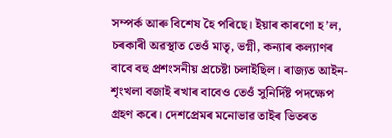সম্পৰ্ক আৰু বিশেষ হৈ পৰিছে। ইয়াৰ কাৰণো হ’ল, চৰকাৰী অৱস্থাত তেওঁ মাতৃ, ভগ্নী, কন্যাৰ কল্যাণৰ বাবে বহু প্ৰশংসনীয় প্ৰচেষ্টা চলাইছিল। ৰাজ্যত আইন-শৃংখলা বজাই ৰখাৰ বাবেও তেওঁ সুনিৰ্দিষ্ট পদক্ষেপ গ্ৰহণ কৰে। দেশপ্ৰেমৰ মনোভাৱ তাইৰ ভিতৰত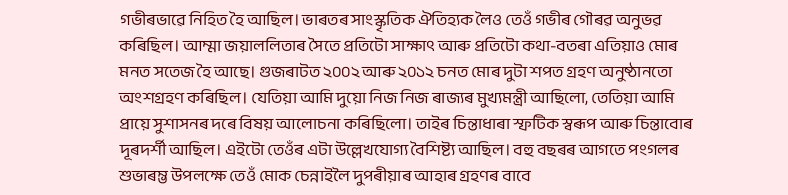গভীৰভাৱে নিহিত হৈ আছিল। ভাৰতৰ সাংস্কৃতিক ঐতিহ্যক লৈও তেওঁ গভীৰ গৌৰৱ অনুভৱ কৰিছিল। আম্মা জয়াললিতাৰ সৈতে প্ৰতিটো সাক্ষাৎ আৰু প্ৰতিটো কথা-বতৰা এতিয়াও মোৰ মনত সতেজ হৈ আছে। গুজৰাটত ২০০২ আৰু ২০১২ চনত মোৰ দুটা শপত গ্ৰহণ অনুষ্ঠানতো অংশগ্ৰহণ কৰিছিল। যেতিয়া আমি দুয়ো নিজ নিজ ৰাজ্যৰ মুখ্যমন্ত্ৰী আছিলো, তেতিয়া আমি প্ৰায়ে সুশাসনৰ দৰে বিষয় আলোচনা কৰিছিলো। তাইৰ চিন্তাধাৰা স্ফটিক স্বৰূপ আৰু চিন্তাবোৰ দূৰদৰ্শী আছিল। এইটো তেওঁৰ এটা উল্লেখযোগ্য বৈশিষ্ট্য আছিল। বহু বছৰৰ আগতে পংগলৰ শুভাৰম্ভ উপলক্ষে তেওঁ মোক চেন্নাইলৈ দুপৰীয়াৰ আহাৰ গ্ৰহণৰ বাবে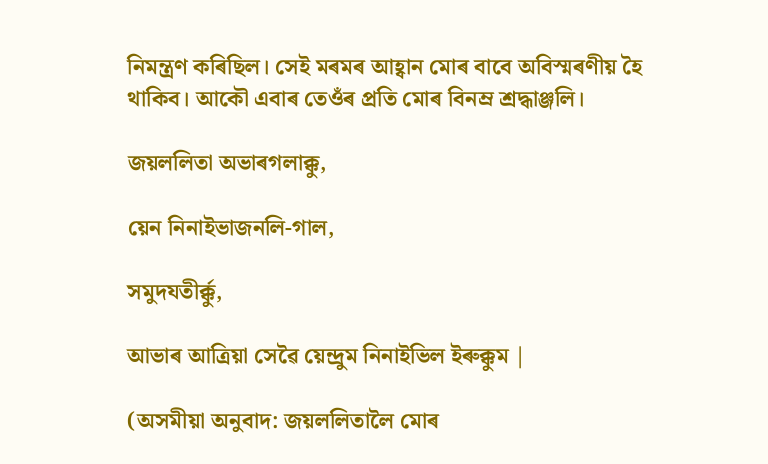নিমন্ত্ৰণ কৰিছিল। সেই মৰমৰ আহ্বান মোৰ বাবে অবিস্মৰণীয় হৈ থাকিব। আকৌ এবাৰ তেওঁৰ প্ৰতি মোৰ বিনম্ৰ শ্ৰদ্ধাঞ্জলি।

জয়ললিতা অভাৰগলাক্কু,

য়েন নিনাইভাজনলি-গাল,

সমুদযতীর্ক্কু,

আভাৰ আত্ৰিয়া সেৱৈ য়েন্দ্ৰুম নিনাইভিল ইৰুক্কুম |

(অসমীয়া অনুবাদ: জয়ললিতালৈ মোৰ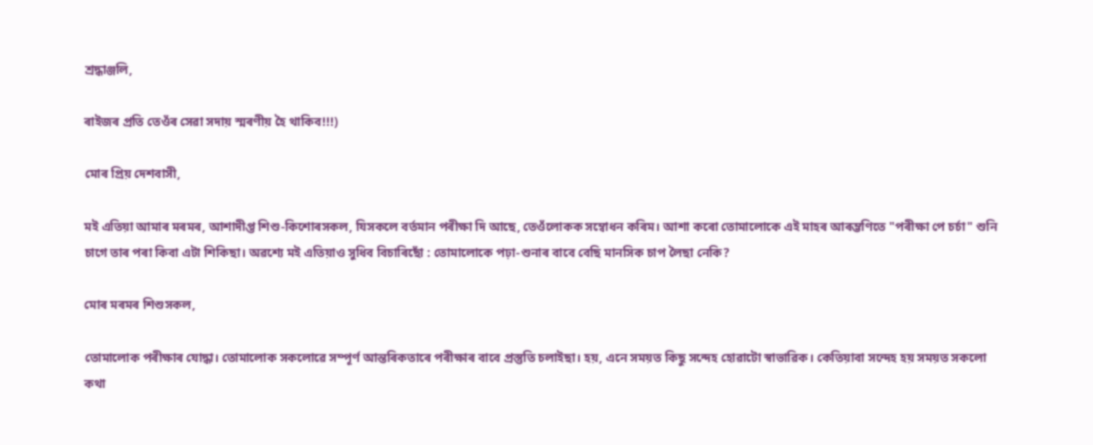শ্ৰদ্ধাঞ্জলি,

ৰাইজৰ প্ৰতি তেওঁৰ সেৱা সদায় স্মৰণীয় হৈ থাকিব!!!)

মোৰ প্ৰিয় দেশবাসী,

মই এতিয়া আমাৰ মৰমৰ, আশাদীপ্ত শিশু-কিশোৰসকল, যিসকলে বৰ্তমান পৰীক্ষা দি আছে, তেওঁলোকক সম্বোধন কৰিম। আশা কৰো তোমালোকে এই মাহৰ আৰম্ভণিতে "পৰীক্ষা পে চৰ্চা" শুনি চাগে তাৰ পৰা কিবা এটা শিকিছা। অৱশ্যে মই এতিয়াও সুধিব বিচাৰিছোঁ : তোমালোকে পঢ়া-শুনাৰ বাবে বেছি মানসিক চাপ লৈছা নেকি?

মোৰ মৰমৰ শিশুসকল,

তোমালোক পৰীক্ষাৰ যোদ্ধা। তোমালোক সকলোৱে সম্পূৰ্ণ আন্তৰিকতাৰে পৰীক্ষাৰ বাবে প্ৰস্তুতি চলাইছা। হয়, এনে সময়ত কিছু সন্দেহ হোৱাটো স্বাভাৱিক। কেতিয়াবা সন্দেহ হয় সময়ত সকলো কথা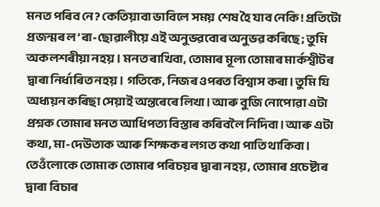মনত পৰিব নে? কেতিয়াবা ভাবিলে সময় শেষ হৈ যাব নেকি! প্ৰতিটো প্ৰজন্মৰ ল’ৰা-ছোৱালীয়ে এই অনুভৱবোৰ অনুভৱ কৰিছে; তুমি অকলশৰীয়া নহয়। মনত ৰাখিবা, তোমাৰ মূল্য তোমাৰ মাৰ্কশ্বীটৰ দ্বাৰা নিৰ্ধাৰিত নহয়। গতিকে, নিজৰ ওপৰত বিশ্বাস কৰা। তুমি যি অধ্যয়ন কৰিছা সেয়াই অন্তৰেৰে লিখা। আৰু বুজি নোপোৱা এটা প্ৰশ্নক তোমাৰ মনত আধিপত্য বিস্তাৰ কৰিবলৈ নিদিবা। আৰু এটা কথা, মা-দেউতাক আৰু শিক্ষকৰ লগত কথা পাতি থাকিবা। তেওঁলোকে তোমাক তোমাৰ পৰিচয়ৰ দ্বাৰা নহয়, তোমাৰ প্ৰচেষ্টাৰ দ্বাৰা বিচাৰ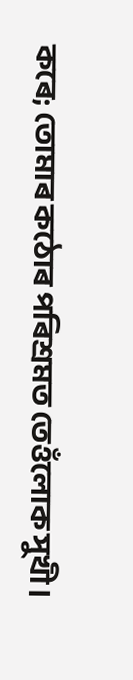কৰে; তোমাৰ কঠোৰ পৰিশ্ৰমত তেওঁলোক সুখী।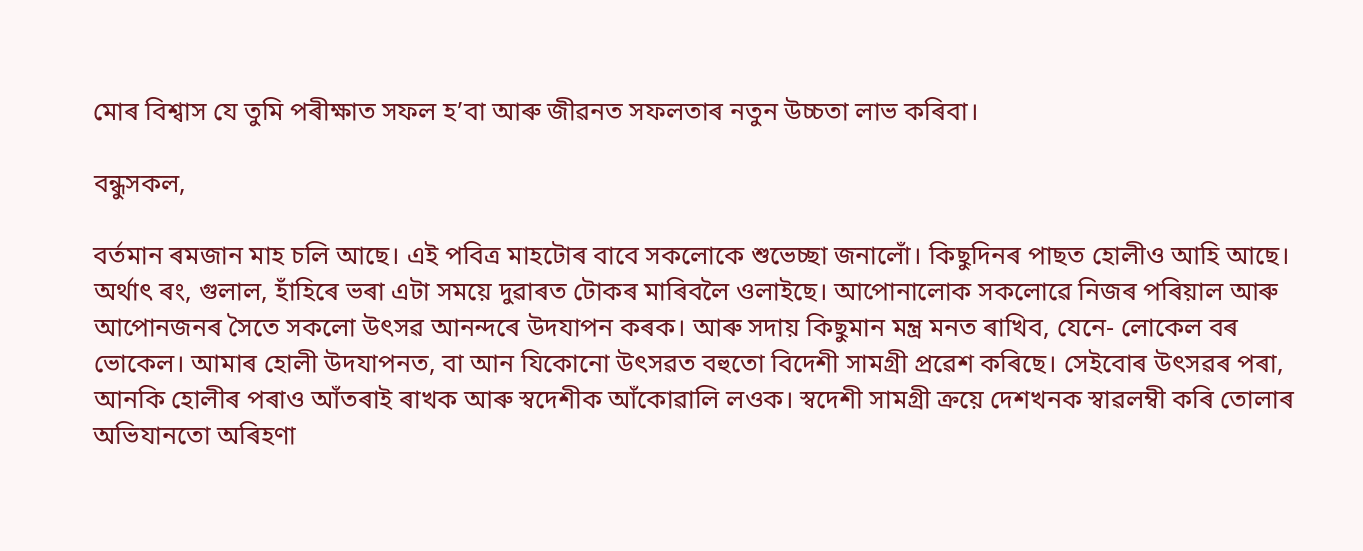মোৰ বিশ্বাস যে তুমি পৰীক্ষাত সফল হ’বা আৰু জীৱনত সফলতাৰ নতুন উচ্চতা লাভ কৰিবা।

বন্ধুসকল,

বৰ্তমান ৰমজান মাহ চলি আছে। এই পবিত্ৰ মাহটোৰ বাবে সকলোকে শুভেচ্ছা জনালোঁ। কিছুদিনৰ পাছত হোলীও আহি আছে। অৰ্থাৎ ৰং, গুলাল, হাঁহিৰে ভৰা এটা সময়ে দুৱাৰত টোকৰ মাৰিবলৈ ওলাইছে। আপোনালোক সকলোৱে নিজৰ পৰিয়াল আৰু আপোনজনৰ সৈতে সকলো উৎসৱ আনন্দৰে উদযাপন কৰক। আৰু সদায় কিছুমান মন্ত্ৰ মনত ৰাখিব, যেনে- লোকেল বৰ ভোকেল। আমাৰ হোলী উদযাপনত, বা আন যিকোনো উৎসৱত বহুতো বিদেশী সামগ্ৰী প্ৰৱেশ কৰিছে। সেইবোৰ উৎসৱৰ পৰা, আনকি হোলীৰ পৰাও আঁতৰাই ৰাখক আৰু স্বদেশীক আঁকোৱালি লওক। স্বদেশী সামগ্ৰী ক্ৰয়ে দেশখনক স্বাৱলম্বী কৰি তোলাৰ অভিযানতো অৰিহণা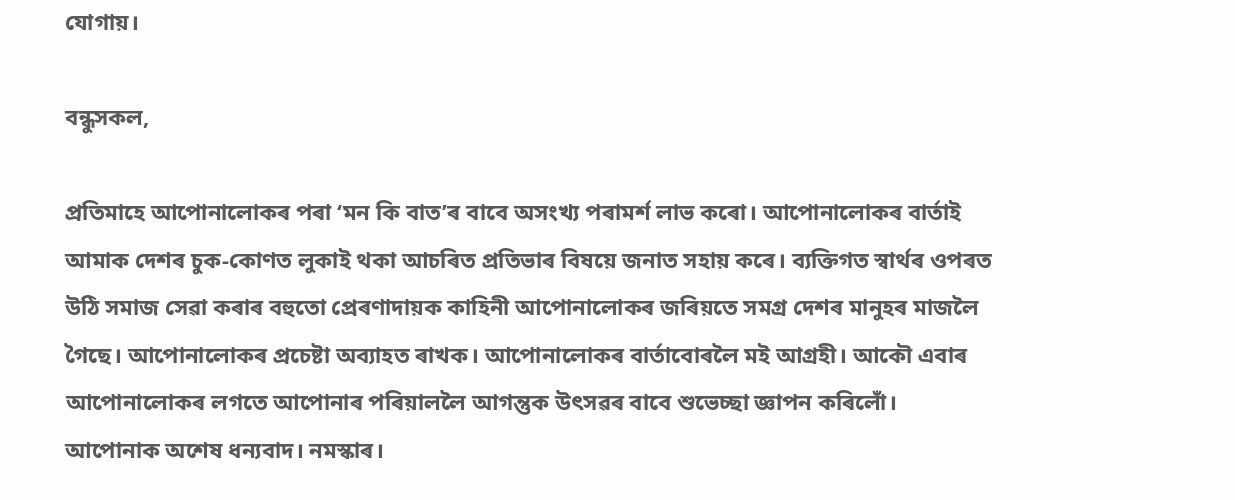যোগায়।

বন্ধুসকল,

প্ৰতিমাহে আপোনালোকৰ পৰা ‘মন কি বাত’ৰ বাবে অসংখ্য পৰামৰ্শ লাভ কৰো। আপোনালোকৰ বাৰ্তাই আমাক দেশৰ চুক-কোণত লুকাই থকা আচৰিত প্ৰতিভাৰ বিষয়ে জনাত সহায় কৰে। ব্যক্তিগত স্বাৰ্থৰ ওপৰত উঠি সমাজ সেৱা কৰাৰ বহুতো প্ৰেৰণাদায়ক কাহিনী আপোনালোকৰ জৰিয়তে সমগ্ৰ দেশৰ মানুহৰ মাজলৈ গৈছে। আপোনালোকৰ প্ৰচেষ্টা অব্যাহত ৰাখক। আপোনালোকৰ বাৰ্তাবোৰলৈ মই আগ্ৰহী। আকৌ এবাৰ আপোনালোকৰ লগতে আপোনাৰ পৰিয়াললৈ আগন্তুক উৎসৱৰ বাবে শুভেচ্ছা জ্ঞাপন কৰিলোঁ। আপোনাক অশেষ ধন্যবাদ। নমস্কাৰ।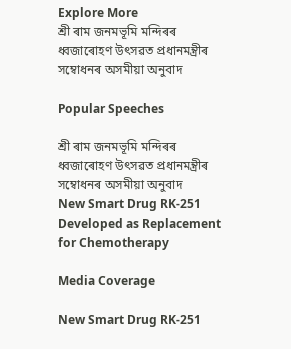Explore More
শ্ৰী ৰাম জনমভূমি মন্দিৰৰ ধ্বজাৰোহণ উৎসৱত প্ৰধানমন্ত্ৰীৰ সম্বোধনৰ অসমীয়া অনুবাদ

Popular Speeches

শ্ৰী ৰাম জনমভূমি মন্দিৰৰ ধ্বজাৰোহণ উৎসৱত প্ৰধানমন্ত্ৰীৰ সম্বোধনৰ অসমীয়া অনুবাদ
New Smart Drug RK-251 Developed as Replacement for Chemotherapy

Media Coverage

New Smart Drug RK-251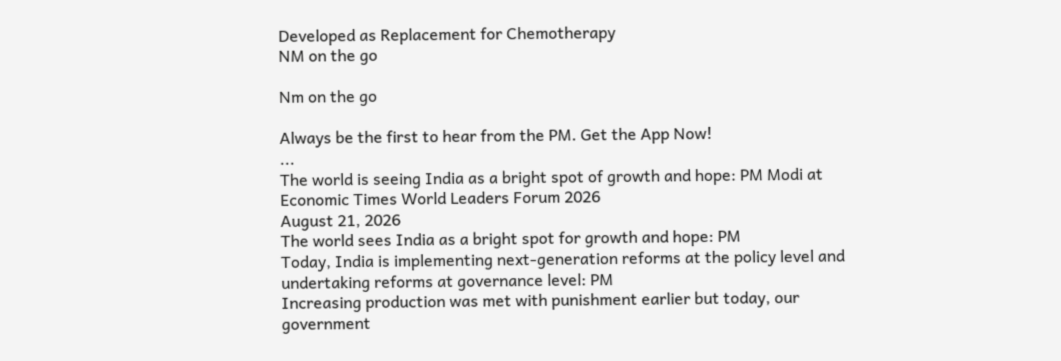Developed as Replacement for Chemotherapy
NM on the go

Nm on the go

Always be the first to hear from the PM. Get the App Now!
...
The world is seeing India as a bright spot of growth and hope: PM Modi at Economic Times World Leaders Forum 2026
August 21, 2026
The world sees India as a bright spot for growth and hope: PM
Today, India is implementing next-generation reforms at the policy level and undertaking reforms at governance level: PM
Increasing production was met with punishment earlier but today, our government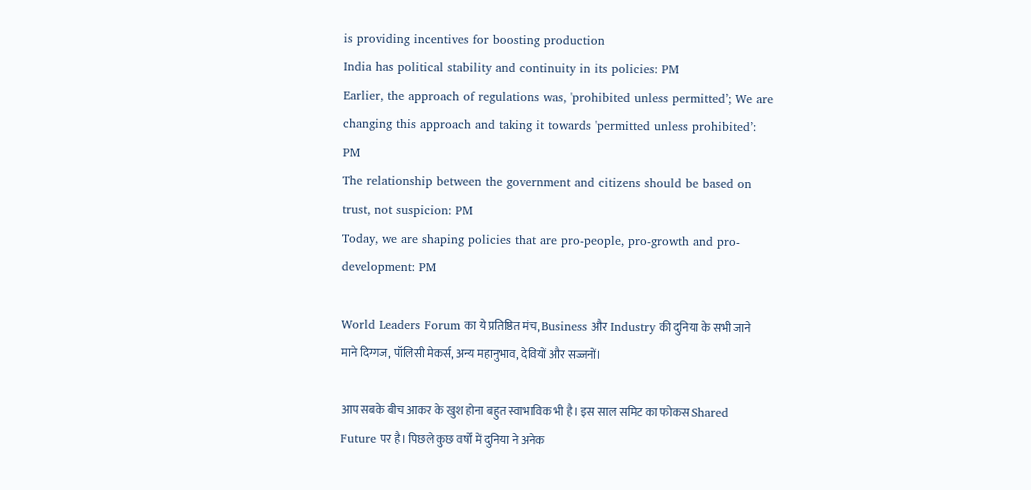is providing incentives for boosting production
India has political stability and continuity in its policies: PM
Earlier, the approach of regulations was, 'prohibited unless permitted’; We are changing this approach and taking it towards 'permitted unless prohibited’: PM
The relationship between the government and citizens should be based on trust, not suspicion: PM
Today, we are shaping policies that are pro-people, pro-growth and pro-development: PM

World Leaders Forum का ये प्रतिष्ठित मंच, Business और Industry की दुनिया के सभी जाने माने दिग्गज, पॉलिसी मेकर्स, अन्य महानुभाव, देवियों और सज्जनों।

आप सबके बीच आकर के खुश होना बहुत स्वाभाविक भी है। इस साल समिट का फोकस Shared Future पर है। पिछले कुछ वर्षों में दुनिया ने अनेक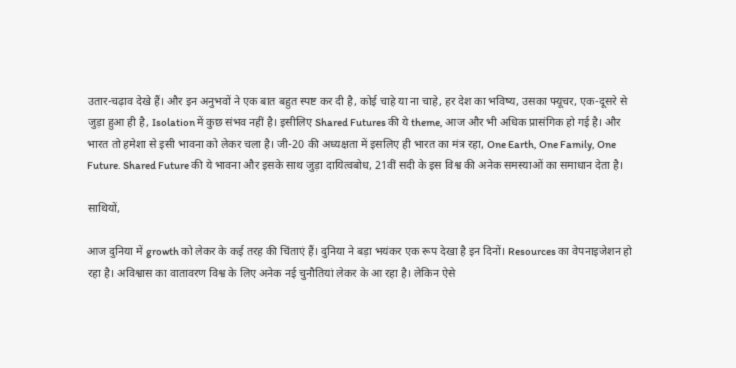उतार-चढ़ाव देखे हैं। और इन अनुभवों ने एक बात बहुत स्पष्ट कर दी है, कोई चाहे या ना चाहे, हर देश का भविष्य, उसका फ्यूचर, एक-दूसरे से जुड़ा हुआ ही है, Isolation में कुछ संभव नहीं है। इसीलिए Shared Futures की ये theme, आज और भी अधिक प्रासंगिक हो गई है। और भारत तो हमेशा से इसी भावना को लेकर चला है। जी-20 की अध्यक्षता में इसलिए ही भारत का मंत्र रहा, One Earth, One Family, One Future. Shared Future की ये भावना और इसके साथ जुड़ा दायित्वबोध, 21वीं सदी के इस विश्व की अनेक समस्याओं का समाधान देता है।

साथियों,

आज दुनिया में growth को लेकर के कई तरह की चिंताएं हैं। दुनिया ने बड़ा भयंकर एक रूप देखा है इन दिनों। Resources का वेपनाइजेशन हो रहा है। अविश्वास का वातावरण विश्व के लिए अनेक नई चुनौतियां लेकर के आ रहा है। लेकिन ऐसे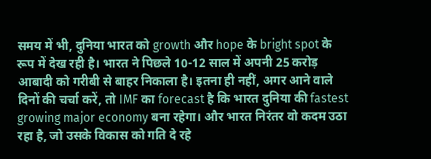समय में भी, दुनिया भारत को growth और hope के bright spot के रूप में देख रही है। भारत ने पिछले 10-12 साल में अपनी 25 करोड़ आबादी को गरीबी से बाहर निकाला है। इतना ही नहीं, अगर आने वाले दिनों की चर्चा करें, तो IMF का forecast है कि भारत दुनिया की fastest growing major economy बना रहेगा। और भारत निरंतर वो कदम उठा रहा है, जो उसके विकास को गति दे रहे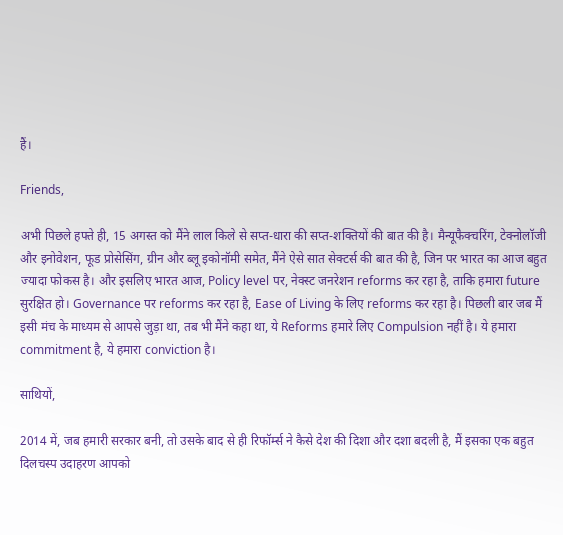हैं।

Friends,

अभी पिछले हफ्ते ही, 15 अगस्त को मैंने लाल किले से सप्त-धारा की सप्त-शक्तियों की बात की है। मैन्यूफैक्चरिंग, टेक्नोलॉजी और इनोवेशन, फूड प्रोसेसिंग, ग्रीन और ब्लू इकोनॉमी समेत, मैंने ऐसे सात सेक्टर्स की बात की है, जिन पर भारत का आज बहुत ज्यादा फोकस है। और इसलिए भारत आज, Policy level पर, नेक्स्ट जनरेशन reforms कर रहा है, ताकि हमारा future सुरक्षित हो। Governance पर reforms कर रहा है, Ease of Living के लिए reforms कर रहा है। पिछली बार जब मैं इसी मंच के माध्यम से आपसे जुड़ा था, तब भी मैंने कहा था, ये Reforms हमारे लिए Compulsion नहीं है। ये हमारा commitment है, ये हमारा conviction है।

साथियों,

2014 में, जब हमारी सरकार बनी, तो उसके बाद से ही रिफॉर्म्स ने कैसे देश की दिशा और दशा बदली है, मैं इसका एक बहुत दिलचस्प उदाहरण आपको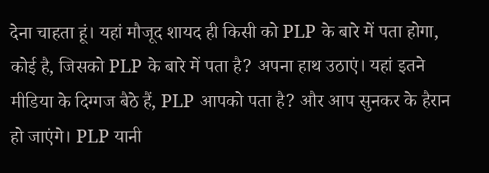देना चाहता हूं। यहां मौजूद शायद ही किसी को PLP के बारे में पता होगा, कोई है, जिसको PLP के बारे में पता है? अपना हाथ उठाएं। यहां इतने मीडिया के दिग्गज बैठे हैं, PLP आपको पता है? और आप सुनकर के हैरान हो जाएंगे। PLP यानी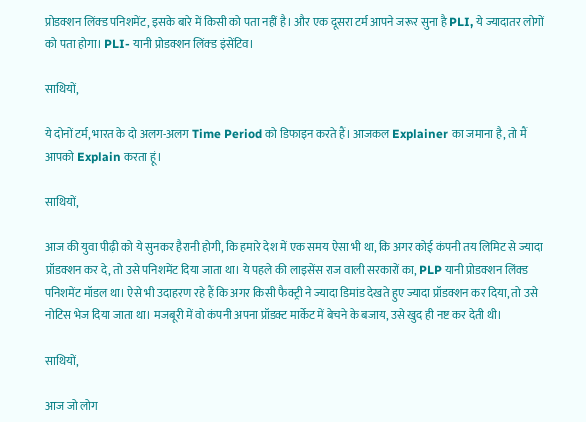प्रोडक्शन लिंक्ड पनिशमेंट, इसके बारे में किसी को पता नहीं है। और एक दूसरा टर्म आपने जरूर सुना है PLI, ये ज्यादातर लोगों को पता होगा। PLI- यानी प्रोडक्शन लिंक्ड इंसेंटिव।

साथियों,

ये दोनों टर्म, भारत के दो अलग-अलग Time Period को डिफाइन करते हैं। आजकल Explainer का जमाना है, तो मैं आपको Explain करता हूं।

साथियों,

आज की युवा पीढ़ी को ये सुनकर हैरानी होगी, कि हमारे देश में एक समय ऐसा भी था, कि अगर कोई कंपनी तय लिमिट से ज्यादा प्रॉडक्शन कर दे, तो उसे पनिशमेंट दिया जाता था। ये पहले की लाइसेंस राज वाली सरकारों का, PLP यानी प्रोडक्शन लिंक्ड पनिशमेंट मॉडल था। ऐसे भी उदाहरण रहे हैं कि अगर किसी फैक्ट्री ने ज्यादा डिमांड देखते हुए ज्यादा प्रॉडक्शन कर दिया, तो उसे नोटिस भेज दिया जाता था। मजबूरी में वो कंपनी अपना प्रॉडक्ट मार्केट में बेचने के बजाय, उसे खुद ही नष्ट कर देती थी।

साथियों,

आज जो लोग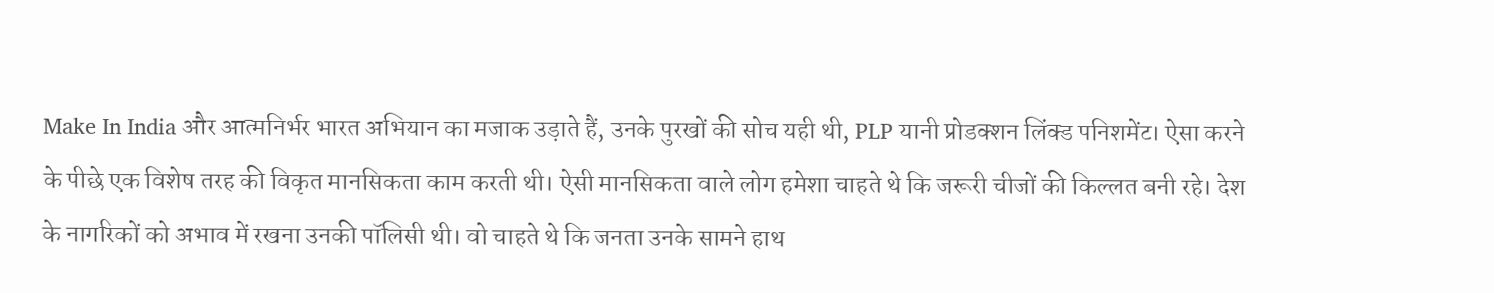Make In India और आत्मनिर्भर भारत अभियान का मजाक उड़ाते हैं, उनके पुरखों की सोच यही थी, PLP यानी प्रोडक्शन लिंक्ड पनिशमेंट। ऐसा करने के पीछे एक विशेष तरह की विकृत मानसिकता काम करती थी। ऐसी मानसिकता वाले लोग हमेशा चाहते थे कि जरूरी चीजों की किल्लत बनी रहे। देश के नागरिकों को अभाव में रखना उनकी पॉलिसी थी। वो चाहते थे कि जनता उनके सामने हाथ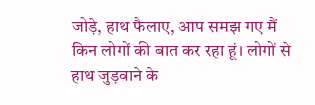जोड़े, हाथ फैलाए, आप समझ गए मैं किन लोगों की बात कर रहा हूं। लोगों से हाथ जुड़वाने के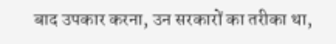बाद उपकार करना, उन सरकारों का तरीका था,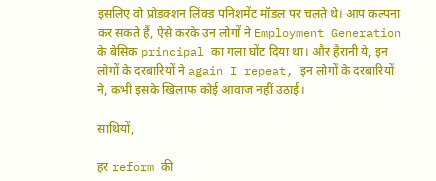इसलिए वो प्रोडक्शन लिंक्ड पनिशमेंट मॉडल पर चलते थे। आप कल्पना कर सकते हैं, ऐसे करके उन लोगों ने Employment Generation के बेसिक principal का गला घोंट दिया था। और हैरानी ये, इन लोगों के दरबारियों ने again I repeat, इन लोगों के दरबारियों ने, कभी इसके खिलाफ कोई आवाज नहीं उठाई।

साथियों,

हर reform की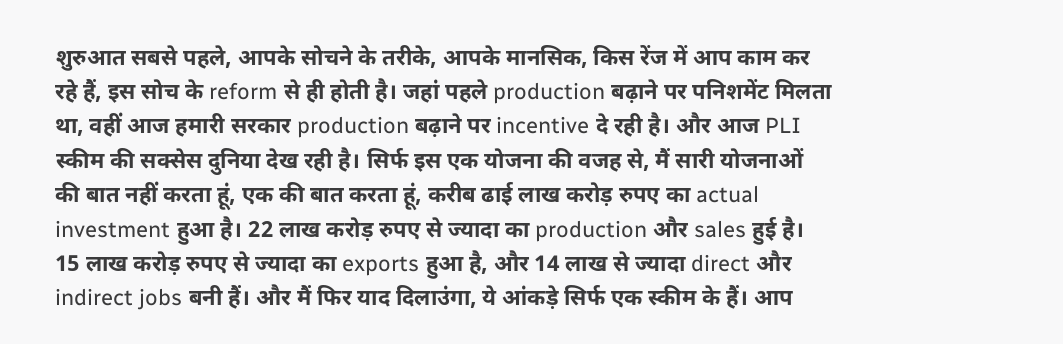शुरुआत सबसे पहले, आपके सोचने के तरीके, आपके मानसिक, किस रेंज में आप काम कर रहे हैं, इस सोच के reform से ही होती है। जहां पहले production बढ़ाने पर पनिशमेंट मिलता था, वहीं आज हमारी सरकार production बढ़ाने पर incentive दे रही है। और आज PLI स्कीम की सक्सेस दुनिया देख रही है। सिर्फ इस एक योजना की वजह से, मैं सारी योजनाओं की बात नहीं करता हूं, एक की बात करता हूं, करीब ढाई लाख करोड़ रुपए का actual investment हुआ है। 22 लाख करोड़ रुपए से ज्यादा का production और sales हुई है। 15 लाख करोड़ रुपए से ज्यादा का exports हुआ है, और 14 लाख से ज्यादा direct और indirect jobs बनी हैं। और मैं फिर याद दिलाउंगा, ये आंकड़े सिर्फ एक स्कीम के हैं। आप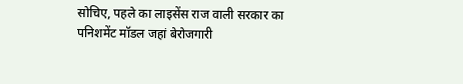सोचिए, पहले का लाइसेंस राज वाली सरकार का पनिशमेंट मॉडल जहां बेरोजगारी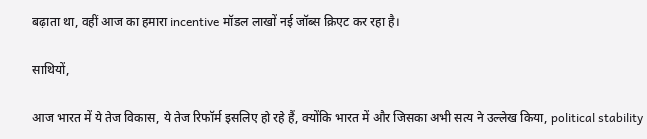बढ़ाता था, वहीं आज का हमारा incentive मॉडल लाखों नई जॉब्स क्रिएट कर रहा है।

साथियों,

आज भारत में ये तेज विकास, ये तेज रिफॉर्म इसलिए हो रहे हैं, क्योंकि भारत में और जिसका अभी सत्य ने उल्लेख किया, political stability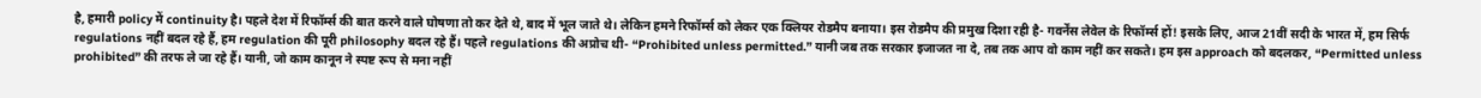है, हमारी policy में continuity है। पहले देश में रिफॉर्म्स की बात करने वाले घोषणा तो कर देते थे, बाद में भूल जाते थे। लेकिन हमने रिफॉर्म्स को लेकर एक क्लियर रोडमैप बनाया। इस रोडमैप की प्रमुख दिशा रही है- गवर्नेंस लेवेल के रिफॉर्म्स हों! इसके लिए, आज 21वीं सदी के भारत में, हम सिर्फ regulations नहीं बदल रहे हैं, हम regulation की पूरी philosophy बदल रहे हैं। पहले regulations की अप्रोच थी- “Prohibited unless permitted.” यानी जब तक सरकार इजाजत ना दे, तब तक आप वो काम नहीं कर सकते। हम इस approach को बदलकर, “Permitted unless prohibited” की तरफ ले जा रहे हैं। यानी, जो काम कानून ने स्पष्ट रूप से मना नहीं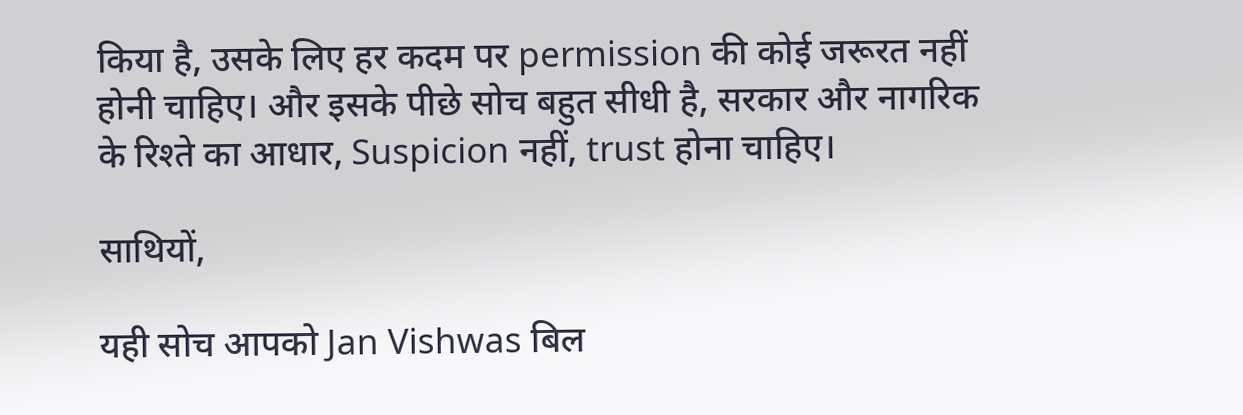किया है, उसके लिए हर कदम पर permission की कोई जरूरत नहीं होनी चाहिए। और इसके पीछे सोच बहुत सीधी है, सरकार और नागरिक के रिश्ते का आधार, Suspicion नहीं, trust होना चाहिए।

साथियों,

यही सोच आपको Jan Vishwas बिल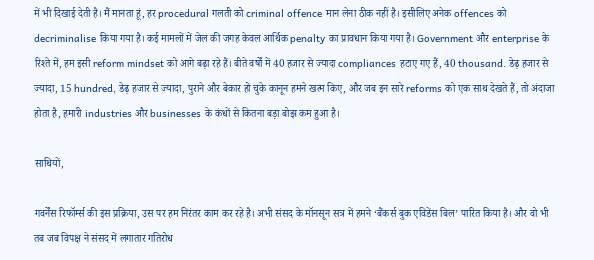में भी दिखाई देती है। मैं मानता हूं, हर procedural गलती को criminal offence मान लेना ठीक नहीं है। इसीलिए अनेक offences को decriminalise किया गया है। कई मामलों में जेल की जगह केवल आर्थिक penalty का प्रावधान किया गया है। Government और enterprise के रिश्ते में, हम इसी reform mindset को आगे बढ़ा रहे हैं। बीते वर्षों में 40 हजार से ज्यादा compliances हटाए गए हैं, 40 thousand. डेढ़ हजार से ज्यादा, 15 hundred, डेढ़ हजार से ज्यादा, पुराने और बेकार हो चुके कानून हमने खत्म किए, और जब इन सारे reforms को एक साथ देखते हैं, तो अंदाजा होता है, हमारी industries और businesses के कंधों से कितना बड़ा बोझ कम हुआ है।

साथियों,

गवर्नेंस रिफॉर्म्स की इस प्रक्रिया, उस पर हम निरंतर काम कर रहे है। अभी संसद के मॉनसून सत्र में हमने ‘बैंकर्स बुक एविडेंस बिल’ पारित किया है। और वो भी तब जब विपक्ष ने संसद में लगातार गतिरोध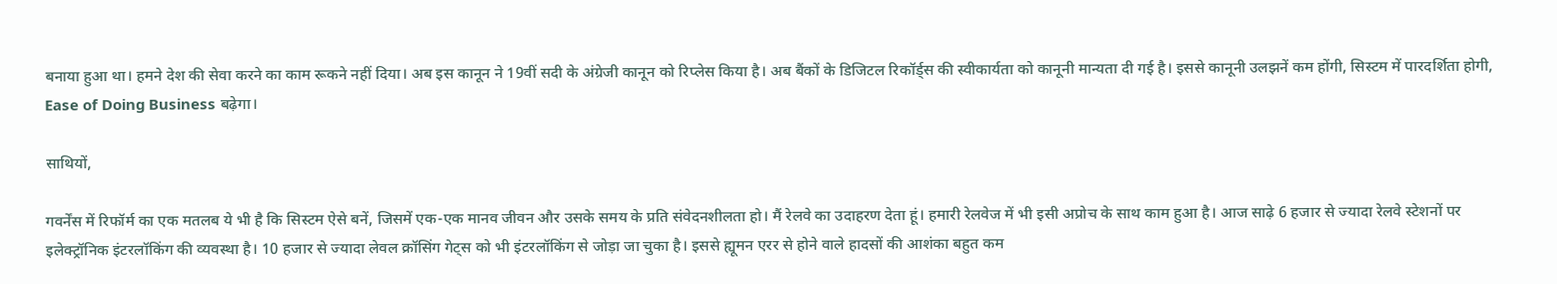बनाया हुआ था। हमने देश की सेवा करने का काम रूकने नहीं दिया। अब इस कानून ने 19वीं सदी के अंग्रेजी कानून को रिप्लेस किया है। अब बैंकों के डिजिटल रिकॉर्ड्स की स्वीकार्यता को कानूनी मान्यता दी गई है। इससे कानूनी उलझनें कम होंगी, सिस्टम में पारदर्शिता होगी, Ease of Doing Business बढ़ेगा।

साथियों,

गवर्नेंस में रिफॉर्म का एक मतलब ये भी है कि सिस्टम ऐसे बनें, जिसमें एक-एक मानव जीवन और उसके समय के प्रति संवेदनशीलता हो। मैं रेलवे का उदाहरण देता हूं। हमारी रेलवेज में भी इसी अप्रोच के साथ काम हुआ है। आज साढ़े 6 हजार से ज्यादा रेलवे स्टेशनों पर इलेक्ट्रॉनिक इंटरलॉकिंग की व्यवस्था है। 10 हजार से ज्यादा लेवल क्रॉसिंग गेट्स को भी इंटरलॉकिंग से जोड़ा जा चुका है। इससे ह्यूमन एरर से होने वाले हादसों की आशंका बहुत कम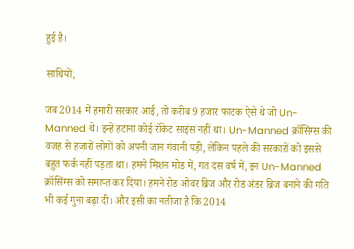हुई है।

साथियों,

जब 2014 में हमारी सरकार आई, तो करीब 9 हजार फाटक ऐसे थे जो Un-Manned थे। इन्हें हटाना कोई रॉकेट साइंस नहीं था। Un-Manned क्रॉसिंग्स की वजह से हजारों लोगों को अपनी जान गंवानी पड़ी, लेकिन पहले की सरकारों को इससे बहुत फर्क नहीं पड़ता था। हमने मिशन मोड में, गत दस वर्ष में, इन Un-Manned क्रॉसिंग्स को समाप्त कर दिया। हमने रोड ओवर ब्रिज और रोड अंडर ब्रिज बनाने की गति भी कई गुना बढ़ा दी। और इसी का नतीजा है कि 2014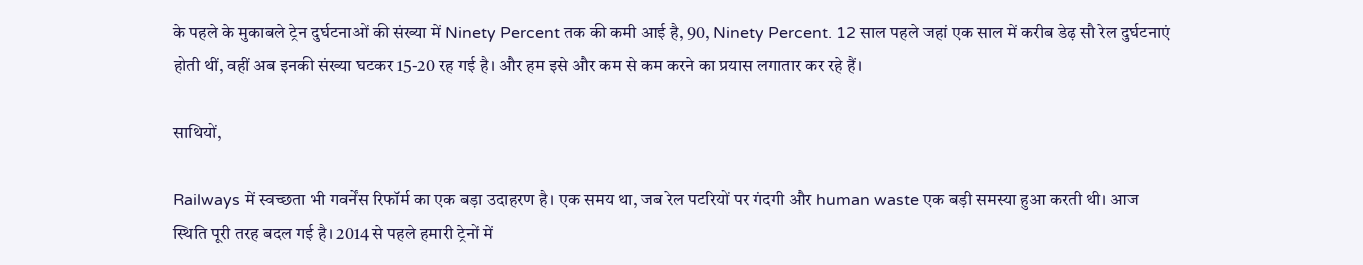के पहले के मुकाबले ट्रेन दुर्घटनाओं की संख्या में Ninety Percent तक की कमी आई है, 90, Ninety Percent. 12 साल पहले जहां एक साल में करीब डेढ़ सौ रेल दुर्घटनाएं होती थीं, वहीं अब इनकी संख्या घटकर 15-20 रह गई है। और हम इसे और कम से कम करने का प्रयास लगातार कर रहे हैं।

साथियों,

Railways में स्वच्छता भी गवर्नेंस रिफॉर्म का एक बड़ा उदाहरण है। एक समय था, जब रेल पटरियों पर गंदगी और human waste एक बड़ी समस्या हुआ करती थी। आज स्थिति पूरी तरह बदल गई है। 2014 से पहले हमारी ट्रेनों में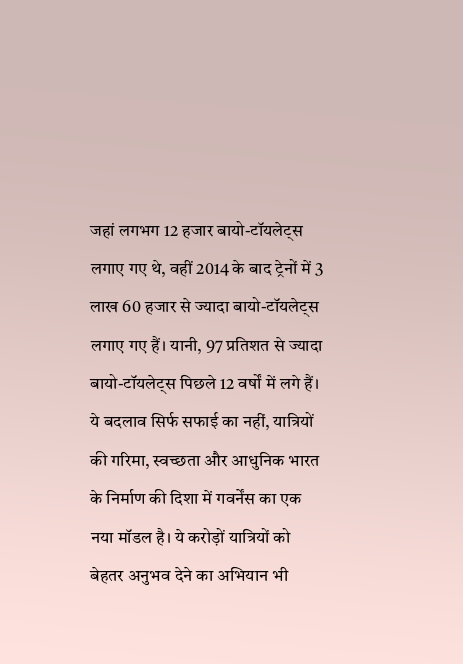जहां लगभग 12 हजार बायो-टॉयलेट्स लगाए गए थे, वहीं 2014 के बाद ट्रेनों में 3 लाख 60 हजार से ज्यादा बायो-टॉयलेट्स लगाए गए हैं। यानी, 97 प्रतिशत से ज्यादा बायो-टॉयलेट्स पिछले 12 वर्षों में लगे हैं। ये बदलाव सिर्फ सफाई का नहीं, यात्रियों की गरिमा, स्वच्छता और आधुनिक भारत के निर्माण की दिशा में गवर्नेंस का एक नया मॉडल है। ये करोड़ों यात्रियों को बेहतर अनुभव देने का अभियान भी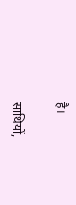है।

साथियों,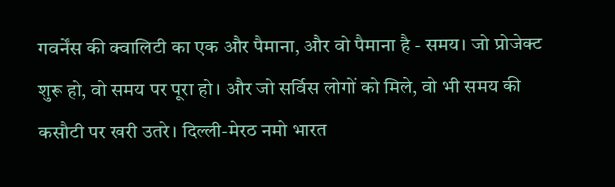गवर्नेंस की क्वालिटी का एक और पैमाना, और वो पैमाना है - समय। जो प्रोजेक्ट शुरू हो, वो समय पर पूरा हो। और जो सर्विस लोगों को मिले, वो भी समय की कसौटी पर खरी उतरे। दिल्ली-मेरठ नमो भारत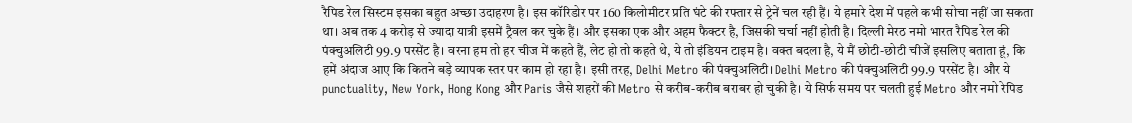रैपिड रेल सिस्टम इसका बहुत अच्छा उदाहरण है। इस कॉरिडोर पर 160 किलोमीटर प्रति घंटे की रफ्तार से ट्रेनें चल रही हैं। ये हमारे देश में पहले कभी सोचा नहीं जा सकता था। अब तक 4 करोड़ से ज्यादा यात्री इसमें ट्रैवल कर चुके हैं। और इसका एक और अहम फैक्टर है, जिसकी चर्चा नहीं होती है। दिल्ली मेरठ नमो भारत रैपिड रेल की पंक्चुअलिटी 99.9 परसेंट है। वरना हम तो हर चीज में कहते हैं, लेट हो तो कहते थे, ये तो इंडियन टाइम है। वक्त बदला है, ये मैं छोटी-छोटी चीजें इसलिए बताता हूं, कि हमें अंदाज आए कि कितने बड़े व्यापक स्तर पर काम हो रहा है। इसी तरह, Delhi Metro की पंक्चुअलिटी। Delhi Metro की पंक्चुअलिटी 99.9 परसेंट है। और ये punctuality, New York, Hong Kong और Paris जैसे शहरों की Metro से करीब-करीब बराबर हो चुकी है। ये सिर्फ समय पर चलती हुई Metro और नमो रेपिड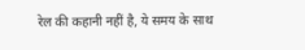रेल की कहानी नहीं है, ये समय के साथ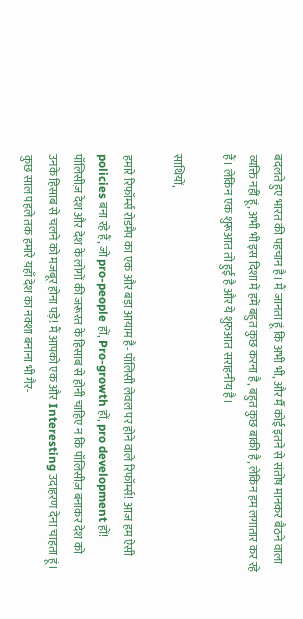बदलते हुए भारत की पहचान है। मैं जानता हूं कि अभी भी, और र्मैं कोई इतने से संतोष मानकर बैठने वाला व्यक्ति नहीं हूं, अभी भी इस दिशा में हमें बहुत कुछ करना है, बहुत कुछ बाकी है, लेकिन हम लगातार कर रहे हैं। लेकिन एक शुरूआत तो हुई है और ये शुरुआत सराहनीय है।

साथियों,

हमारे रिफॉर्म्स रोडमैप का एक और बड़ा आयाम है- पॉलिसी लेवल पर होने वाले रिफॉर्म्स! आज हम ऐसी policies बना रहे हैं, जो pro-people हों, Pro-growth हों, pro development हों! पॉलिसीज़ देश और देश के लोगों की जरूरत के हिसाब से होनी चाहिए न कि पॉलिसीज़ बनाकर देश को उनके हिसाब से चलने को मजबूर होना पड़े! मैं आपको एक और Interesting उदाहरण देना चाहता हूं। कुछ साल पहले तक हमारे यहाँ देश का नक्शा बनाना भी गैर-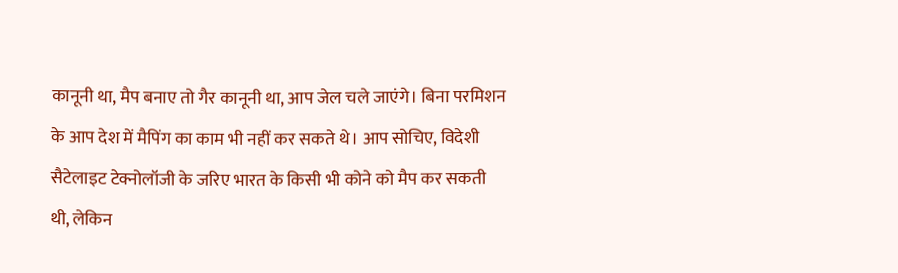कानूनी था, मैप बनाए तो गैर कानूनी था, आप जेल चले जाएंगे। बिना परमिशन के आप देश में मैपिंग का काम भी नहीं कर सकते थे। आप सोचिए, विदेशी सैटेलाइट टेक्नोलॉजी के जरिए भारत के किसी भी कोने को मैप कर सकती थी, लेकिन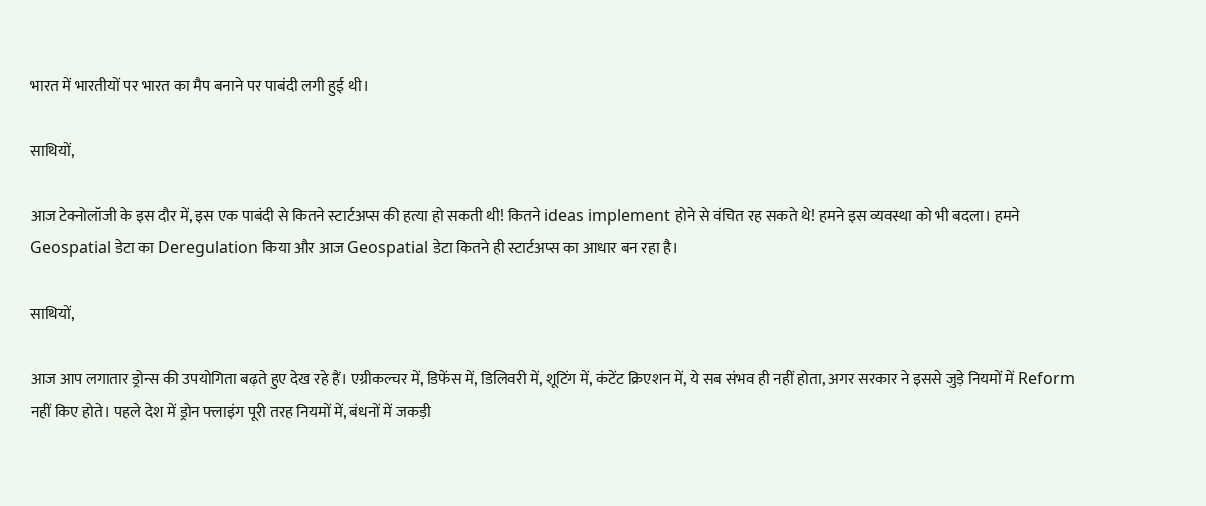भारत में भारतीयों पर भारत का मैप बनाने पर पाबंदी लगी हुई थी।

साथियों,

आज टेक्नोलॉजी के इस दौर में, इस एक पाबंदी से कितने स्टार्टअप्स की हत्या हो सकती थी! कितने ideas implement होने से वंचित रह सकते थे! हमने इस व्यवस्था को भी बदला। हमने Geospatial डेटा का Deregulation किया और आज Geospatial डेटा कितने ही स्टार्टअप्स का आधार बन रहा है।

साथियों,

आज आप लगातार ड्रोन्स की उपयोगिता बढ़ते हुए देख रहे हैं। एग्रीकल्चर में, डिफेंस में, डिलिवरी में, शूटिंग में, कंटेंट क्रिएशन में, ये सब संभव ही नहीं होता, अगर सरकार ने इससे जुड़े नियमों में Reform नहीं किए होते। पहले देश में ड्रोन फ्लाइंग पूरी तरह नियमों में, बंधनों में जकड़ी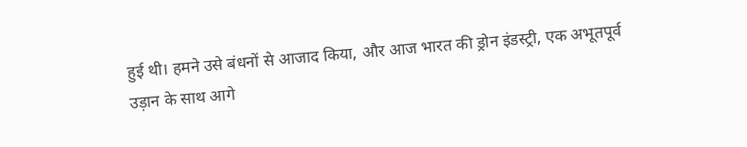हुई थी। हमने उसे बंधनों से आजाद किया, और आज भारत की ड्रोन इंडस्ट्री, एक अभूतपूर्व उड़ान के साथ आगे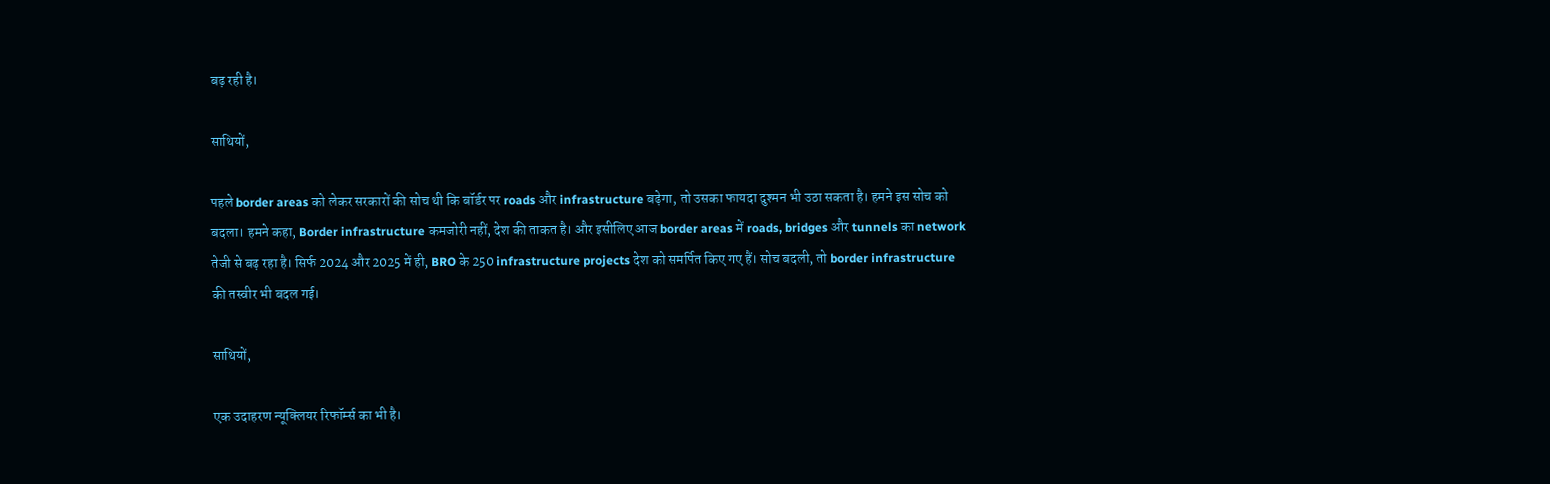बढ़ रही है।

साथियों,

पहले border areas को लेकर सरकारों की सोच थी कि बॉर्डर पर roads और infrastructure बढ़ेगा, तो उसका फायदा दुश्मन भी उठा सकता है। हमने इस सोच को बदला। हमने कहा, Border infrastructure कमजोरी नहीं, देश की ताकत है। और इसीलिए आज border areas में roads, bridges और tunnels का network तेजी से बढ़ रहा है। सिर्फ 2024 और 2025 में ही, BRO के 250 infrastructure projects देश को समर्पित किए गए हैं। सोच बदली, तो border infrastructure की तस्वीर भी बदल गई।

साथियों,

एक उदाहरण न्यूक्लियर रिफॉर्म्स का भी है।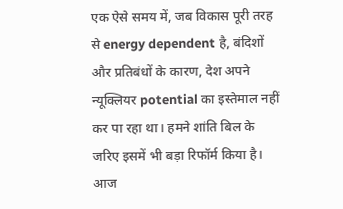एक ऐसे समय में, जब विकास पूरी तरह से energy dependent है, बंदिशों और प्रतिबंधों के कारण, देश अपने न्यूक्लियर potential का इस्तेमाल नहीं कर पा रहा था। हमने शांति बिल के जरिए इसमें भी बड़ा रिफॉर्म किया है। आज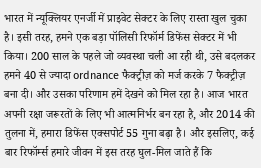भारत में न्यूक्लियर एनर्जी में प्राइवेट सेक्टर के लिए रास्ता खुल चुका है। इसी तरह, हमने एक बड़ा पॉलिसी रिफॉर्म डिफेंस सेक्टर में भी किया। 200 साल के पहले जो व्यवस्था चली आ रही थी, उसे बदलकर हमने 40 से ज्यादा ordnance फैक्ट्रीज़ को मर्ज करके 7 फैक्ट्रीज़ बना दी। और उसका परिणाम हमें देखने को मिल रहा है। आज भारत अपनी रक्षा जरूरतों के लिए भी आत्मनिर्भर बन रहा है, और 2014 की तुलना में, हमारा डिफेंस एक्सपोर्ट 55 गुना बढ़ा है। और इसलिए, कई बार रिफॉर्म्स हमारे जीवन में इस तरह घुल-मिल जाते हैं कि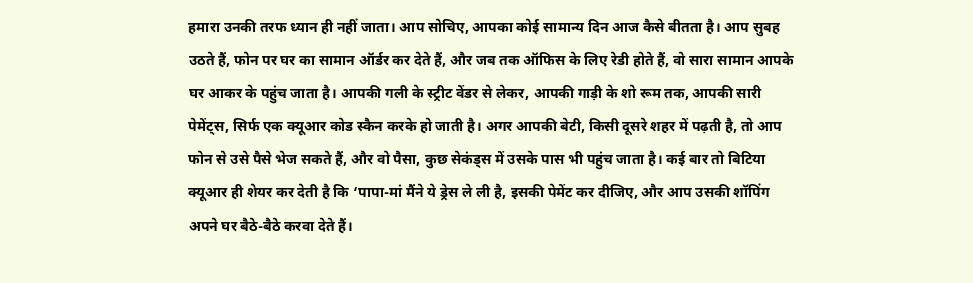हमारा उनकी तरफ ध्यान ही नहीं जाता। आप सोचिए, आपका कोई सामान्य दिन आज कैसे बीतता है। आप सुबह उठते हैं, फोन पर घर का सामान ऑर्डर कर देते हैं, और जब तक ऑफिस के लिए रेडी होते हैं, वो सारा सामान आपके घर आकर के पहुंच जाता है। आपकी गली के स्ट्रीट वेंडर से लेकर, आपकी गाड़ी के शो रूम तक, आपकी सारी पेमेंट्स, सिर्फ एक क्यूआर कोड स्कैन करके हो जाती है। अगर आपकी बेटी, किसी दूसरे शहर में पढ़ती है, तो आप फोन से उसे पैसे भेज सकते हैं, और वो पैसा, कुछ सेकंड्स में उसके पास भी पहुंच जाता है। कई बार तो बिटिया क्यूआर ही शेयर कर देती है कि ‘पापा-मां मैंने ये ड्रेस ले ली है, इसकी पेमेंट कर दीजिए, और आप उसकी शॉपिंग अपने घर बैठे-बैठे करवा देते हैं।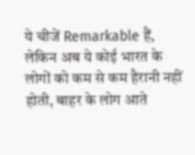ये चीजें Remarkable हैं, लेकिन अब ये कोई भारत के लोगों को कम से कम हैरानी नहीं होती, बाहर के लोग आते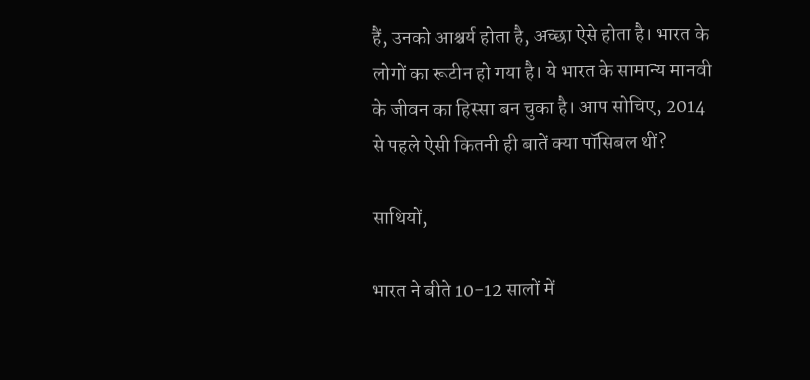हैं, उनको आश्चर्य होता है, अच्छा ऐसे होता है। भारत के लोगों का रूटीन हो गया है। ये भारत के सामान्य मानवी के जीवन का हिस्सा बन चुका है। आप सोचिए, 2014 से पहले ऐसी कितनी ही बातें क्या पॉसिबल थीं?

साथियों,

भारत ने बीते 10-12 सालों में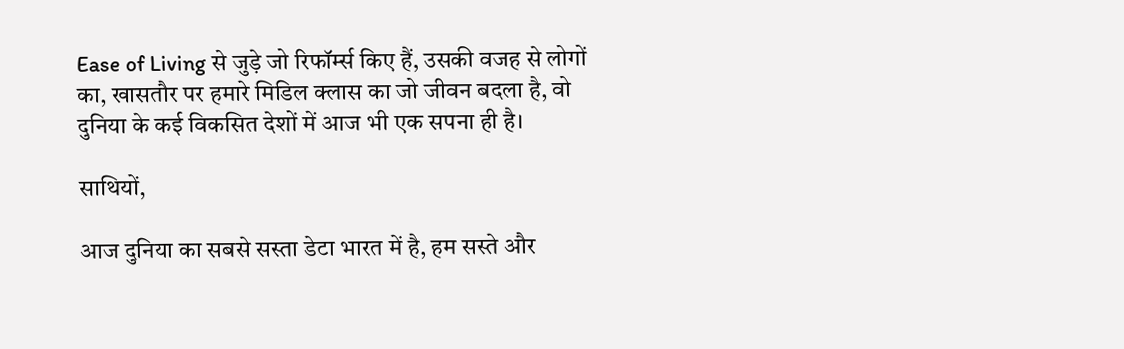Ease of Living से जुड़े जो रिफॉर्म्स किए हैं, उसकी वजह से लोगों का, खासतौर पर हमारे मिडिल क्लास का जो जीवन बदला है, वो दुनिया के कई विकसित देशों में आज भी एक सपना ही है।

साथियों,

आज दुनिया का सबसे सस्ता डेटा भारत में है, हम सस्ते और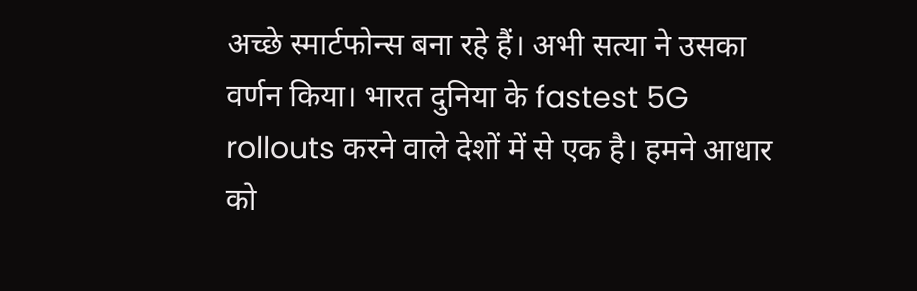अच्छे स्मार्टफोन्स बना रहे हैं। अभी सत्या ने उसका वर्णन किया। भारत दुनिया के fastest 5G rollouts करने वाले देशों में से एक है। हमने आधार को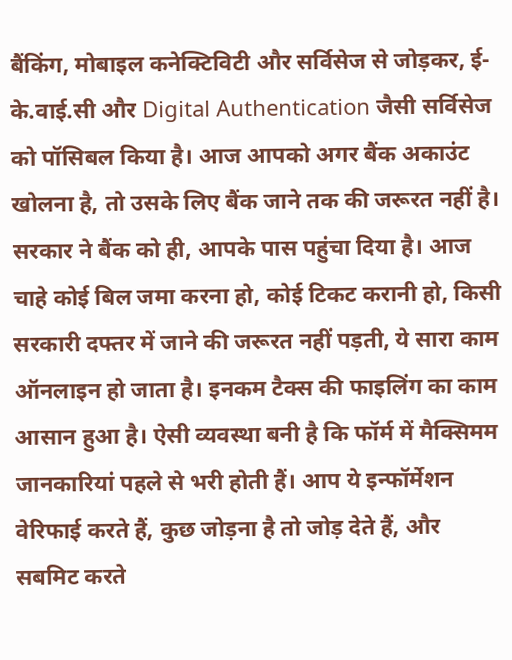बैंकिंग, मोबाइल कनेक्टिविटी और सर्विसेज से जोड़कर, ई-के.वाई.सी और Digital Authentication जैसी सर्विसेज को पॉसिबल किया है। आज आपको अगर बैंक अकाउंट खोलना है, तो उसके लिए बैंक जाने तक की जरूरत नहीं है। सरकार ने बैंक को ही, आपके पास पहुंचा दिया है। आज चाहे कोई बिल जमा करना हो, कोई टिकट करानी हो, किसी सरकारी दफ्तर में जाने की जरूरत नहीं पड़ती, ये सारा काम ऑनलाइन हो जाता है। इनकम टैक्स की फाइलिंग का काम आसान हुआ है। ऐसी व्यवस्था बनी है कि फॉर्म में मैक्सिमम जानकारियां पहले से भरी होती हैं। आप ये इन्फॉर्मेशन वेरिफाई करते हैं, कुछ जोड़ना है तो जोड़ देते हैं, और सबमिट करते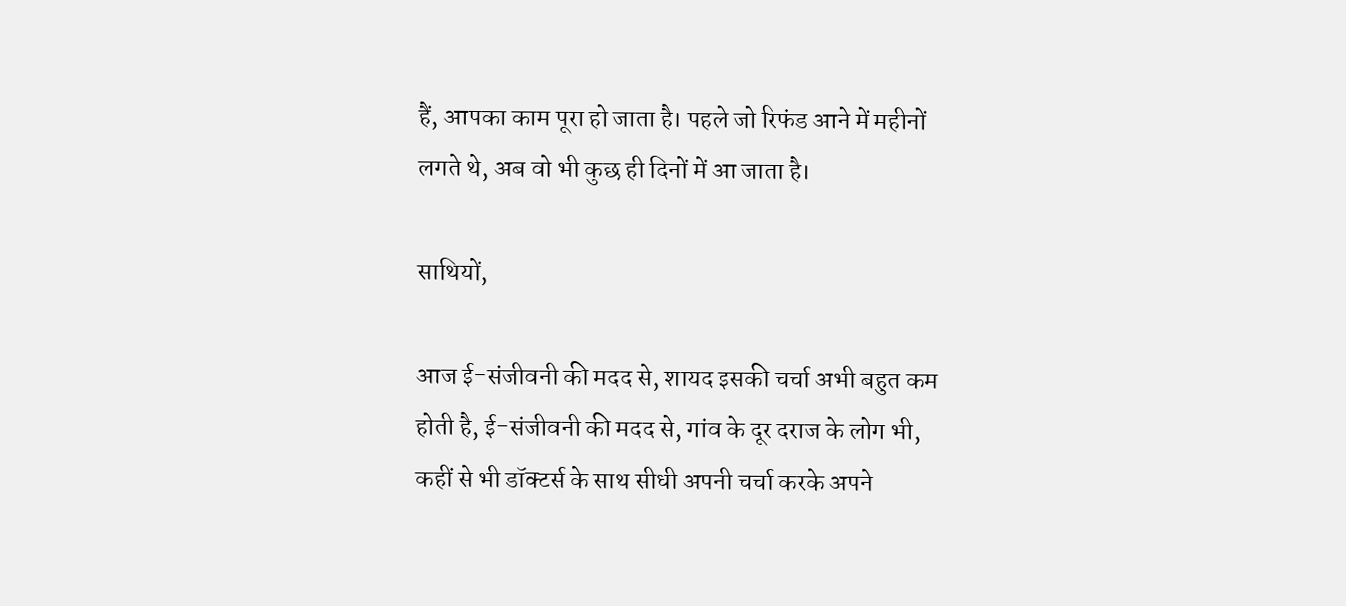हैं, आपका काम पूरा हो जाता है। पहले जो रिफंड आने में महीनों लगते थे, अब वो भी कुछ ही दिनों में आ जाता है।

साथियों,

आज ई-संजीवनी की मदद से, शायद इसकी चर्चा अभी बहुत कम होती है, ई-संजीवनी की मदद से, गांव के दूर दराज के लोग भी, कहीं से भी डॉक्टर्स के साथ सीधी अपनी चर्चा करके अपने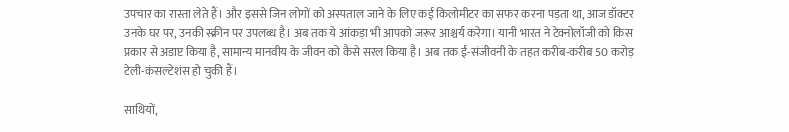उपचार का रास्ता लेते हैं। और इससे जिन लोगों को अस्पताल जाने के लिए कई किलोमीटर का सफर करना पड़ता था, आज डॉक्टर उनके घर पर, उनकी स्क्रीन पर उपलब्ध है। अब तक ये आंकड़ा भी आपको जरूर आश्चर्य करेगा। यानी भारत ने टेक्नोलॉजी को किस प्रकार से अडाप्ट किया है, सामान्य मानवीय के जीवन को कैसे सरल किया है। अब तक ईं-संजीवनी के तहत करीब-करीब 50 करोड़ टेली-कंसल्टेशंस हो चुकी हैं।

साथियों,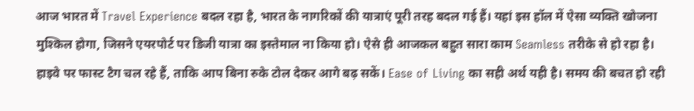आज भारत में Travel Experience बदल रहा है, भारत के नागरिकों की यात्राएं पूरी तरह बदल गई हैं। यहां इस हॉल में ऐसा व्यक्ति खोजना मुश्किल होगा, जिसने एयरपोर्ट पर डिजी यात्रा का इस्तेमाल ना किया हो। ऐसे ही आजकल बहुत सारा काम Seamless तरीके से हो रहा है। हाइवे पर फास्ट टैग चल रहे हैं, ताकि आप बिना रुके टोल देकर आगे बढ़ सकें। Ease of Living का सही अर्थ यही है। समय की बचत हो रही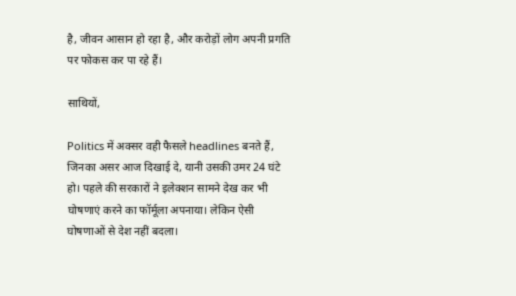है, जीवन आसान हो रहा है, और करोड़ों लोग अपनी प्रगति पर फोकस कर पा रहे हैं।

साथियों,

Politics में अक्सर वही फैसले headlines बनते हैं, जिनका असर आज दिखाई दे, यानी उसकी उमर 24 घंटे हो। पहले की सरकारों ने इलेक्शन सामने देख कर भी घोषणाएं करने का फॉर्मूला अपनाया। लेकिन ऐसी घोषणाओं से देश नहीं बदला।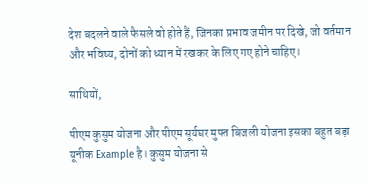देश बदलने वाले फैसले वो होते हैं, जिनका प्रभाव जमीन पर दिखे, जो वर्तमान और भविष्य, दोनों को ध्यान में रखकर के लिए गए होने चाहिए।

साथियों,

पीएम कुसुम योजना और पीएम सूर्यघर मुफ्त बिजली योजना इसका बहुत बड़ा यूनीक Example है। कुसुम योजना से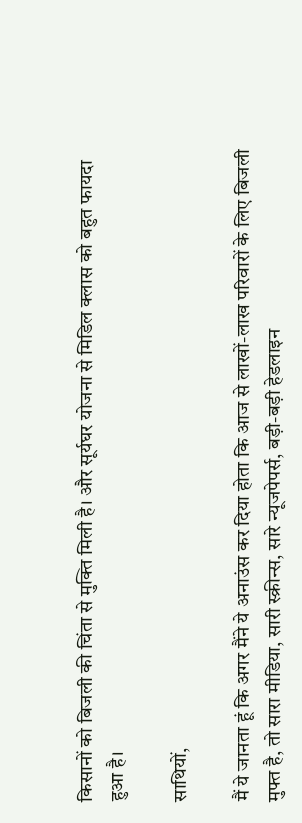किसानों को बिजली की चिंता से मुक्ति मिली है। और सूर्यघर योजना से मिडिल क्लास को बहुत फायदा हुआ है।

साथियों,

मैं ये जानता हूं कि अगर मैंने ये अनाउंस कर दिया होता कि आज से लाखों-लाख परिवारों के लिए बिजली मुफ्त है, तो सारा मीडिया, सारी स्क्रीन्स, सारे न्यूजपेपर्स, बड़ी-बड़ी हेडलाइन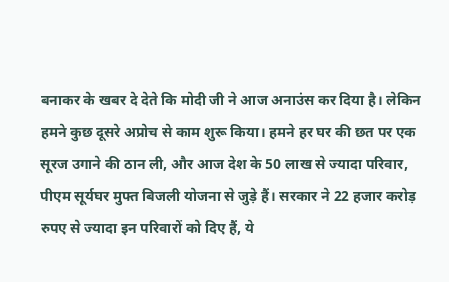बनाकर के खबर दे देते कि मोदी जी ने आज अनाउंस कर दिया है। लेकिन हमने कुछ दूसरे अप्रोच से काम शुरू किया। हमने हर घर की छत पर एक सूरज उगाने की ठान ली, और आज देश के 50 लाख से ज्यादा परिवार, पीएम सूर्यघर मुफ्त बिजली योजना से जुड़े हैं। सरकार ने 22 हजार करोड़ रुपए से ज्यादा इन परिवारों को दिए हैं, ये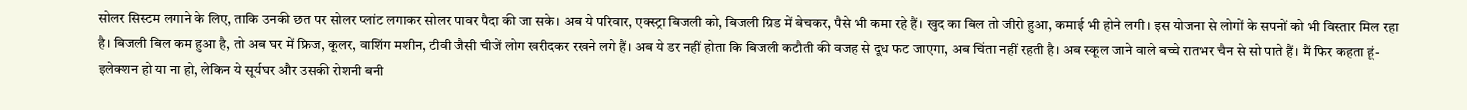सोलर सिस्टम लगाने के लिए, ताकि उनकी छत पर सोलर प्लांट लगाकर सोलर पावर पैदा की जा सके। अब ये परिवार, एक्स्ट्रा बिजली को, बिजली ग्रिड में बेचकर, पैसे भी कमा रहे हैं। खुद का बिल तो जीरो हुआ, कमाई भी होने लगी। इस योजना से लोगों के सपनों को भी विस्तार मिल रहा है। बिजली बिल कम हुआ है, तो अब घर में फ्रिज, कूलर, वाशिंग मशीन, टीवी जैसी चीजें लोग खरीदकर रखने लगे हैं। अब ये डर नहीं होता कि बिजली कटौती की वजह से दूध फट जाएगा, अब चिंता नहीं रहती है। अब स्कूल जाने वाले बच्चे रातभर चैन से सो पाते हैं। मैं फिर कहता हूं- इलेक्शन हो या ना हो, लेकिन ये सूर्यघर और उसकी रोशनी बनी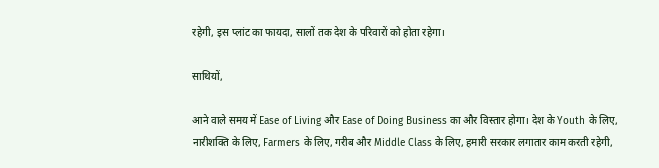रहेगी, इस प्लांट का फायदा, सालों तक देश के परिवारों को होता रहेगा।

साथियों,

आने वाले समय में Ease of Living और Ease of Doing Business का और विस्तार होगा। देश के Youth के लिए, नारीशक्ति के लिए, Farmers के लिए, गरीब और Middle Class के लिए, हमारी सरकार लगातार काम करती रहेगी,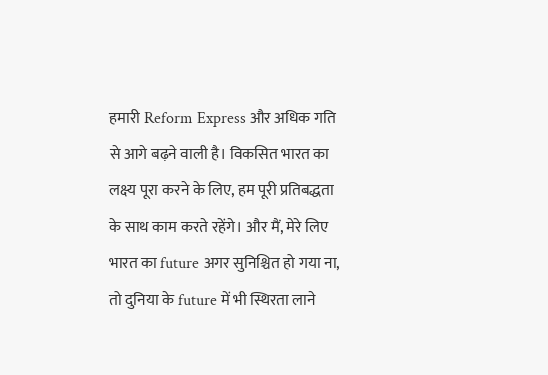हमारी Reform Express और अधिक गति से आगे बढ़ने वाली है। विकसित भारत का लक्ष्य पूरा करने के लिए, हम पूरी प्रतिबद्धता के साथ काम करते रहेंगे। और मैं, मेरे लिए भारत का future अगर सुनिश्चित हो गया ना, तो दुनिया के future में भी स्थिरता लाने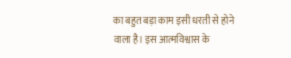का बहुत बड़ा काम इसी धरती से होने वाला है। इस आत्मविश्वास के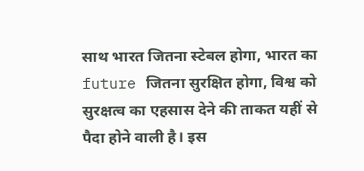साथ भारत जितना स्टेबल होगा, भारत का future जितना सुरक्षित होगा, विश्व को सुरक्षत्व का एहसास देने की ताकत यहीं से पैदा होने वाली है। इस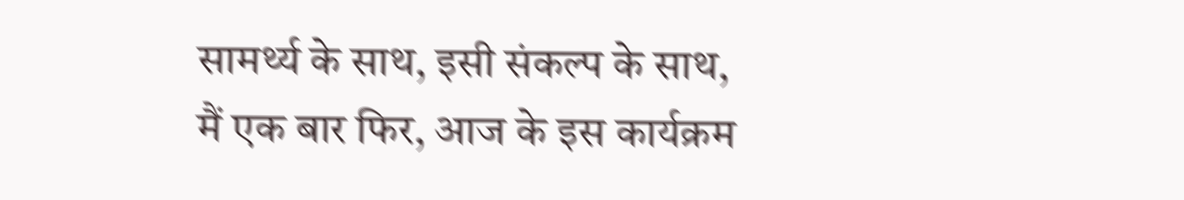सामर्थ्य के साथ, इसी संकल्प के साथ, मैं एक बार फिर, आज के इस कार्यक्रम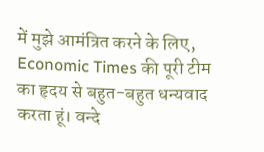में मुझे आमंत्रित करने के लिए, Economic Times की पूरी टीम का हृदय से बहुत-बहुत धन्यवाद करता हूं। वन्दे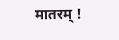मातरम् !